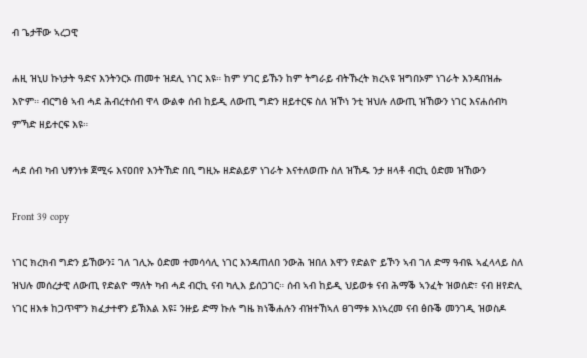ብ ጌታቸው ኣረጋዊ

ሐዚ ዝኒሀ ኩነታት ዓድና እንትንርኦ ጠመተ ዝደሊ ነገር እዩ። ከም ሃገር ይኹን ከም ትግራይ ብትኹረት ክረኣዩ ዝግበኦም ነገራት እንዳበዝሑ እዮም። ብርግፅ ኣብ ሓደ ሕብረተሰብ ዋላ ውልቀ ሰብ ከይዲ ለውጢ ግድን ዘይተርፍ ስለ ዝኾነ ንቲ ዝህሉ ለውጢ ዝኸውን ነገር እናሐሰብካ ምኻድ ዘይተርፍ እዩ።

ሓደ ሰብ ካብ ህፃንነቱ ጀሚሩ እናዐበየ እንትኸድ በቢ ግዚኡ ዘድልይዎ ነገራት እናተለወጡ ስለ ዝኸዱ ንታ ዘላቶ ብርኪ ዕድመ ዝኸውን

Front 39 copy

ነገር ክረክብ ግድን ይኸውን፤ ገለ ገሊኡ ዕድመ ተመሳሳሊ ነገር እንዳጠለበ ንውሕ ዝበለ እዋን የድልዮ ይኾን ኣብ ገለ ድማ ዓብዪ ኣፈላላይ ስለ ዝህሉ መሰረታዊ ለውጢ የድልዮ ማለት ካብ ሓደ ብርኪ ናብ ካሊእ ይሰጋገር። ሰብ ኣብ ከይዲ ህይወቱ ናብ ሕማቕ ኣንፈት ዝወሰድ፣ ናብ ዘየድሊ ነገር ዘእቱ ከጋጥሞን ክፈታተኖን ይኽእል እዩ፤ ንዙይ ድማ ኩሉ ግዜ ክነቕሐሉን ብዝተኸኣለ ፀገማቱ እነኣረመ ናብ ፅቡቕ መንገዲ ዝወስዶ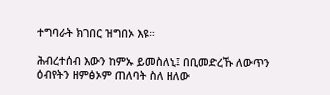ተግባራት ክገበር ዝግበኦ እዩ።

ሕብረተሰብ እውን ከምኡ ይመስለኒ፤ በቢመድረኹ ለውጥን ዕብየትን ዘምፅኦም ጠለባት ስለ ዘለው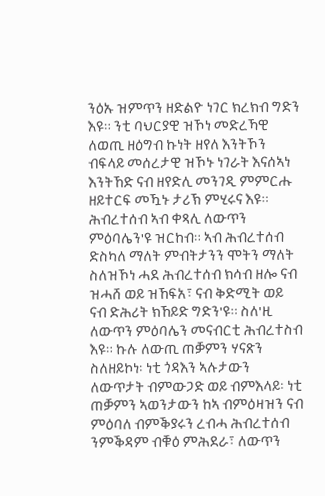ንዕኡ ዝምጥን ዘድልዮ ነገር ክረክብ ግድን እዩ። ንቲ ባህርያዊ ዝኾነ መድረኻዊ ለወጢ ዘዕግብ ኩነት ዘየለ እንትኾን ብፍላይ መሰረታዊ ዝኾኑ ነገራት እናሰኣነ እንትኸድ ናብ ዘየድሊ መንገዲ ምምርሑ ዘይተርፍ መዃኑ ታሪኽ ምሂሩና እዩ። ሕብረተሰብ ኣብ ቀጻሊ ለውጥን ምዕባሌን'ዩ ዝርከብ። ኣብ ሕብረተሰብ ድስካለ ማለት ምብትታንን ሞትን ማለት ስለዝኾነ ሓደ ሕብረተሰብ ክሳብ ዘሎ ናብ ዝሓሸ ወይ ዝኸፍአ፣ ናብ ቅድሚት ወይ ናብ ድሕሪት ክኸይድ ግድን'ዩ። ስለ'ዚ ለውጥን ምዕባሌን መናብርቲ ሕብረተስብ እዩ። ኩሉ ለውጢ ጠቓምን ሃናጽን ስለዘይኮነ፡ ነቲ ጎዳእን ኣሉታውን ለውጥታት ብምውጋድ ወይ ብምእላይ፡ ነቲ ጠቓምን ኣወንታውን ከኣ ብምዕዛዝን ናብ ምዕባለ ብምቕያሩን ረብሓ ሕብረተሰብ ንምቕዳም ብቑዕ ምሕደራ፣ ለውጥን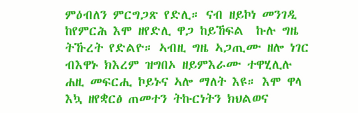ምዕብለን ምርግጋጽ የድሊ። ናብ ዘይኮነ መንገዲ ከየምርሕ እሞ ዘየድሊ ዋጋ ከይኸፍል  ኩሉ ግዜ ትኹረት የድልዮ። ኣብዚ ግዜ ኣጋጢሙ ዘሎ ነገር ብእዋኑ ክእረም ዝግበኦ ዘይምእራሙ ተዋሂሊሉ ሐዚ መፍርሒ ኮይኑና ኣሎ ማለት እዩ። እሞ ዋላ እኳ ዘየቋርፅ ጠመተን ትኩርነትን ክህልወና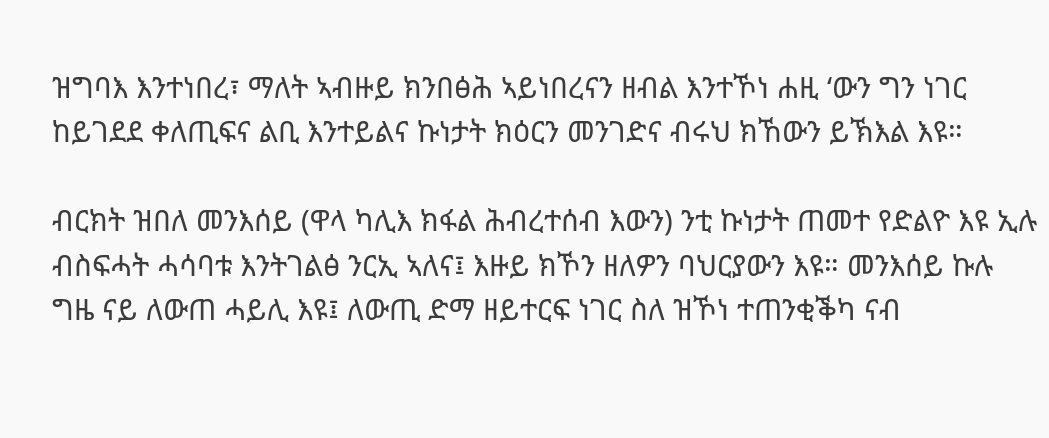ዝግባእ እንተነበረ፣ ማለት ኣብዙይ ክንበፅሕ ኣይነበረናን ዘብል እንተኾነ ሐዚ ‘ውን ግን ነገር ከይገደደ ቀለጢፍና ልቢ እንተይልና ኩነታት ክዕርን መንገድና ብሩህ ክኸውን ይኽእል እዩ።

ብርክት ዝበለ መንእሰይ (ዋላ ካሊእ ክፋል ሕብረተሰብ እውን) ንቲ ኩነታት ጠመተ የድልዮ እዩ ኢሉ ብስፍሓት ሓሳባቱ እንትገልፅ ንርኢ ኣለና፤ እዙይ ክኾን ዘለዎን ባህርያውን እዩ። መንእሰይ ኩሉ ግዜ ናይ ለውጠ ሓይሊ እዩ፤ ለውጢ ድማ ዘይተርፍ ነገር ስለ ዝኾነ ተጠንቂቕካ ናብ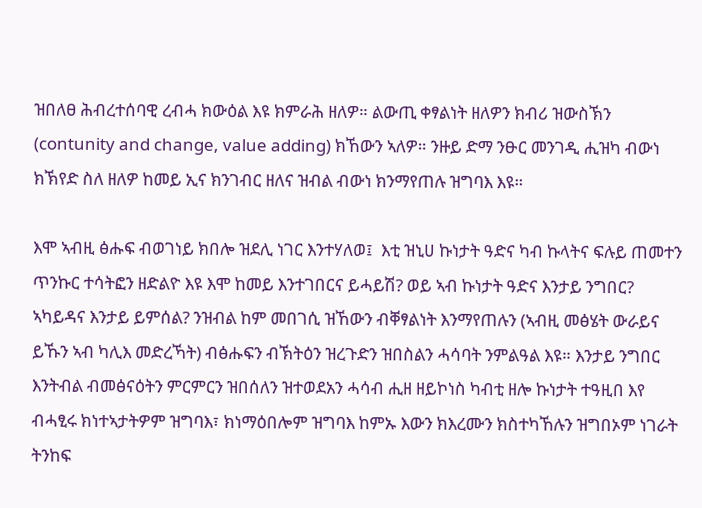ዝበለፀ ሕብረተሰባዊ ረብሓ ክውዕል እዩ ክምራሕ ዘለዎ። ልውጢ ቀፃልነት ዘለዎን ክብሪ ዝውስኽን (contunity and change, value adding) ክኸውን ኣለዎ። ንዙይ ድማ ንፁር መንገዲ ሒዝካ ብውነ ክኽየድ ስለ ዘለዎ ከመይ ኢና ክንገብር ዘለና ዝብል ብውነ ክንማየጠሉ ዝግባእ እዩ።

እሞ ኣብዚ ፅሑፍ ብወገነይ ክበሎ ዝደሊ ነገር እንተሃለወ፤  እቲ ዝኒሀ ኩነታት ዓድና ካብ ኩላትና ፍሉይ ጠመተን ጥንኩር ተሳትፎን ዘድልዮ እዩ እሞ ከመይ እንተገበርና ይሓይሽ? ወይ ኣብ ኩነታት ዓድና እንታይ ንግበር?  ኣካይዳና እንታይ ይምሰል? ንዝብል ከም መበገሲ ዝኸውን ብቐፃልነት እንማየጠሉን (ኣብዚ መፅሄት ውራይና ይኹን ኣብ ካሊእ መድረኻት) ብፅሑፍን ብኽትዕን ዝረጉድን ዝበስልን ሓሳባት ንምልዓል እዩ። እንታይ ንግበር እንትብል ብመፅናዕትን ምርምርን ዝበሰለን ዝተወደአን ሓሳብ ሒዘ ዘይኮነስ ካብቲ ዘሎ ኩነታት ተዓዚበ እየ ብሓፂሩ ክነተኣታትዎም ዝግባእ፣ ክነማዕበሎም ዝግባእ ከምኡ እውን ክእረሙን ክስተካኸሉን ዝግበኦም ነገራት  ትንከፍ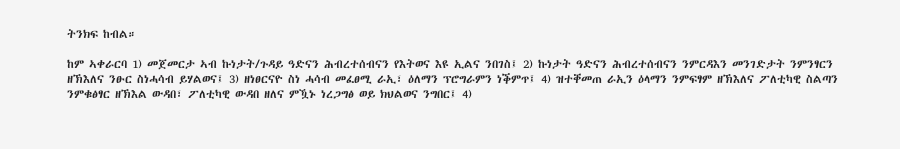ትንክፍ ከብል።

ከም ኣቀራርባ 1) መጀመርታ ኣብ ኩነታት/ጉዳይ ዓድናን ሕብረተሰብናን የእትወና እዩ ኢልና ንበገስ፤ 2) ኩነታት ዓድናን ሕብረተሰብናን ንምርዳእን መንገድታት ንምንፃርን ዘኽእለና ንፁር ስነሓሳብ ይሃልወና፤ 3) ዘነፀርናዮ ስነ ሓሳብ መፈፀሚ ራኢ፣ ዕለማን ፕሮግራምን ነቕምጥ፤ 4) ዝተቐመጠ ራኢን ዕላማን ንምፍፃም ዘኽእለና ፖለቲካዊ ስልጣን ንምቁፅፃር ዘኽእል ውዳበ፣ ፖለቲካዊ ውዳበ ዘለና ምዃኑ ነረጋግፅ ወይ ክህልወና ንግበር፤ 4)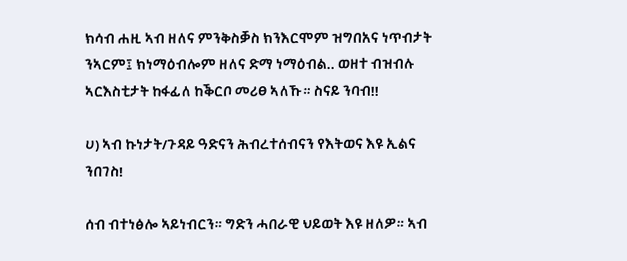ክሳብ ሐዚ ኣብ ዘለና ምንቅስቓስ ክንእርሞም ዝግበአና ነጥብታት ንኣርም፤ ክነማዕብሎም ዘለና ድማ ነማዕብል.. ወዘተ ብዝብሉ ኣርእስቲታት ከፋፊለ ከቕርቦ መሪፀ ኣለኹ። ስናይ ንባብ!!

ሀ) ኣብ ኩነታት/ጉዳይ ዓድናን ሕብረተሰብናን የእትወና እዩ ኢልና ንበገስ!

ሰብ ብተነፅሎ ኣይነብርን። ግድን ሓበራዊ ህይወት እዩ ዘለዎ። ኣብ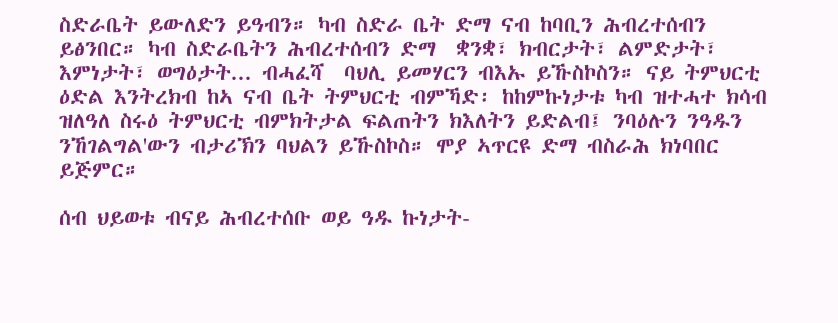ስድራቤት ይውለድን ይዓብን። ካብ ስድራ ቤት ድማ ናብ ከባቢን ሕብረተሰብን ይፅንበር። ካብ ስድራቤትን ሕብረተሰብን ድማ  ቋንቋ፣ ክብርታት፣ ልምድታት፣ እምነታት፣ ወግዕታት... ብሓፈሻ  ባህሊ ይመሃርን ብእኡ ይኹስኮስን። ናይ ትምህርቲ ዕድል እንትረክብ ከኣ ናብ ቤት ትምህርቲ ብምኻድ፡ ከከምኩነታቱ ካብ ዝተሓተ ክሳብ ዝለዓለ ስሩዕ ትምህርቲ ብምክትታል ፍልጠትን ክእለትን ይድልብ፤ ንባዕሉን ንዓዱን ንኸገልግል'ውን ብታሪኽን ባህልን ይኹስኮስ። ሞያ ኣጥርዩ ድማ ብስራሕ ክነባበር ይጅምር።

ሰብ ህይወቱ ብናይ ሕብረተሰቡ ወይ ዓዱ ኩነታት-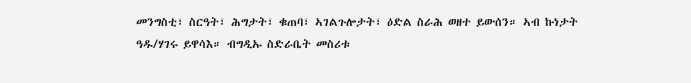መንግስቲ፣ ስርዓት፣ ሕግታት፣ ቁጠባ፣ ኣገልጉሎታት፣ ዕድል ስራሕ ወዘተ ይውሰን። ኣብ ኩነታት ዓዱ/ሃገሩ ይዋሳእ። ብግዲኡ ስድራቤት መስሪቱ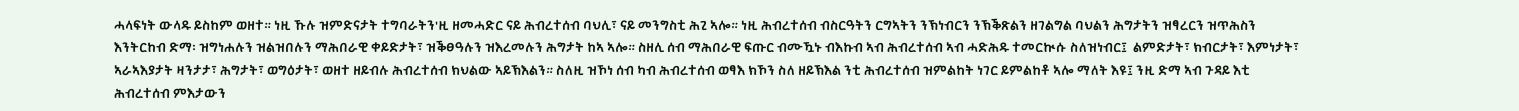ሓላፍነት ውላዱ ይስከም ወዘተ። ነዚ ኹሉ ዝምድናታት ተግባራትን'ዚ ዘመሓድር ናይ ሕብረተሰብ ባህሊ፣ ናይ መንግስቲ ሕጊ ኣሎ። ነዚ ሕብረተሰብ ብስርዓትን ርግኣትን ንኽነብርን ንኽቕጽልን ዘገልግል ባህልን ሕግታትን ዝፃረርን ዝጥሕስን እንትርከብ ድማ፡ ዝግነሐሉን ዝልዝበሉን ማሕበራዊ ቀይድታት፣ ዝቕፀዓሉን ዝእረመሉን ሕግታት ከኣ ኣሎ። ስዘሊ ሰብ ማሕበራዊ ፍጡር ብሙዃኑ ብእኩብ ኣብ ሕብረተሰብ ኣብ ሓድሕዱ ተመርኲሱ ስለዝነብር፤  ልምድታት፣ ክብርታት፣ እምነታት፣ ኣራኣእያታት ዛንታታ፣ ሕግታት፣ ወግዕታት፣ ወዘተ ዘይብሉ ሕብረተሰብ ክህልው ኣይኽእልን። ስለዚ ዝኾነ ሰብ ካብ ሕብረተሰብ ወፃእ ክኾን ስለ ዘይኽእል ንቲ ሕብረተሰብ ዝምልከት ነገር ይምልከቶ ኣሎ ማለት እዩ፤ ንዚ ድማ ኣብ ጉዳይ እቲ ሕብረተሰብ ምእታውን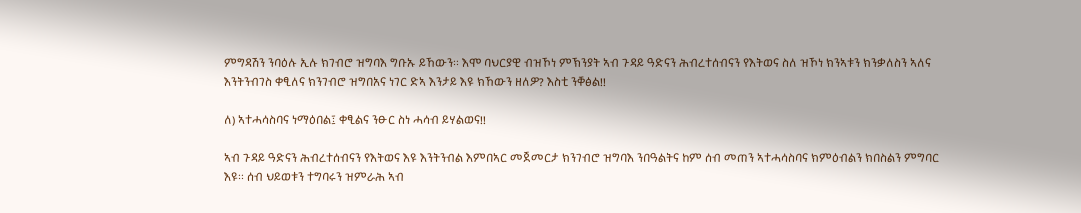ምግዳሽን ንባዕሉ ኢሉ ክገብሮ ዝግባእ ግቡኡ ይኸውን። እሞ ባህርያዊ ብዝኾነ ምኽንያት ኣብ ጉዳይ ዓድናን ሕብረተሰብናን የእትወና ስለ ዝኾነ ክንኣቱን ክንቃለስን ኣለና እንትንብገስ ቀፂለና ክንገብሮ ዝግበአና ነገር ድኣ እንታይ እዩ ክኸውን ዘለዎ? እስቲ ንቐፅል!!

ለ) ኣተሓሳስባና ነማዕበል፤ ቀፂልና ንፁር ስነ ሓሳብ ይሃልወና!!

ኣብ ጉዳይ ዓድናን ሕብረተሰብናን የእትወና እዩ እንትንብል እምበኣር መጀመርታ ክንገብሮ ዝግባእ ንበዓልትና ከም ሰብ መጠን ኣተሓሳስባና ክምዕብልን ክበስልን ምግባር እዩ። ሰብ ህይወቱን ተግባሩን ዝምራሕ ኣብ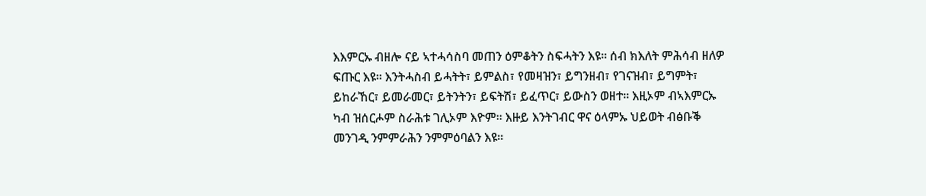እእምርኡ ብዘሎ ናይ ኣተሓሳስባ መጠን ዕምቆትን ስፍሓትን እዩ። ሰብ ክእለት ምሕሳብ ዘለዎ ፍጡር እዩ። እንትሓስብ ይሓትት፣ ይምልስ፣ የመዛዝን፣ ይግንዘብ፣ የገናዝብ፣ ይግምት፣ ይከራኸር፣ ይመራመር፣ ይትንትን፣ ይፍትሽ፣ ይፈጥር፣ ይውስን ወዘተ። እዚኦም ብኣእምርኡ ካብ ዝሰርሖም ስራሕቱ ገሊኦም እዮም። እዙይ እንትገብር ዋና ዕላምኡ ህይወት ብፅቡቕ መንገዲ ንምምራሕን ንምምዕባልን እዩ።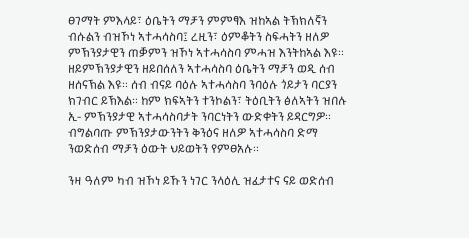ፀገማት ምእላይ፣ ዕቤትን ማቻን ምምፃእ ዝከኣል ትኽክለኛን ብሱልን ብዝኾነ ኣተሓሳስባ፤ ረዚን፣ ዕምቆትን ስፍሓትን ዘለዎ ምኽንያታዊን ጠቓምን ዝኾነ ኣተሓሳስባ ምሓዝ እንትከኣል እዩ። ዘይምኽንያታዊን ዘይበሰለን ኣተሓሳስባ ዕቤትን ማቻን ወዲ ሰብ ዘሰናኽል እዩ። ሰብ ብናይ ባዕሉ ኣተሓሳስባ ንባዕሉ ጎይታን ባርያን ክገብር ይኽእል። ከም ክፍኣትን ተንኮልን፣ ትዕቢትን ፅለኣትን ዝበሉ ኢ- ምኽንያታዊ ኣተሓሳስባታት ንባርነትን ውድቀትን ይዳርግዎ። ብግልባጡ ምኽንያታውንትን ቅንዕና ዘለዎ ኣተሓሳስባ ድማ ንወድሰብ ማቻን ዕውት ህይወትን የምፀአሉ።

ንዛ ዓለም ካብ ዝኾነ ይኹን ነገር ንላዕሊ ዝፈታተና ናይ ወድሰብ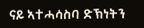ናይ ኣተሓሳስባ ድኽነትን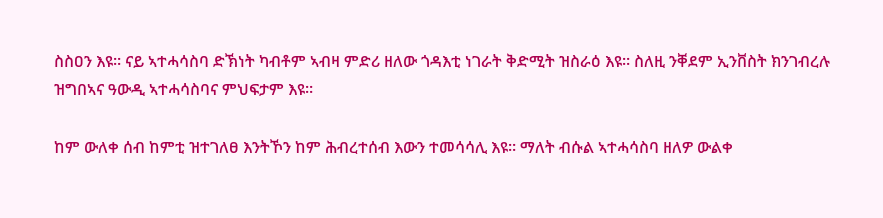ስስዐን እዩ። ናይ ኣተሓሳስባ ድኽነት ካብቶም ኣብዛ ምድሪ ዘለው ጎዳእቲ ነገራት ቅድሚት ዝስራዕ እዩ። ስለዚ ንቐደም ኢንቨስት ክንገብረሉ ዝግበኣና ዓውዲ ኣተሓሳስባና ምህፍታም እዩ።

ከም ውለቀ ሰብ ከምቲ ዝተገለፀ እንትኾን ከም ሕብረተሰብ እውን ተመሳሳሊ እዩ። ማለት ብሱል ኣተሓሳስባ ዘለዎ ውልቀ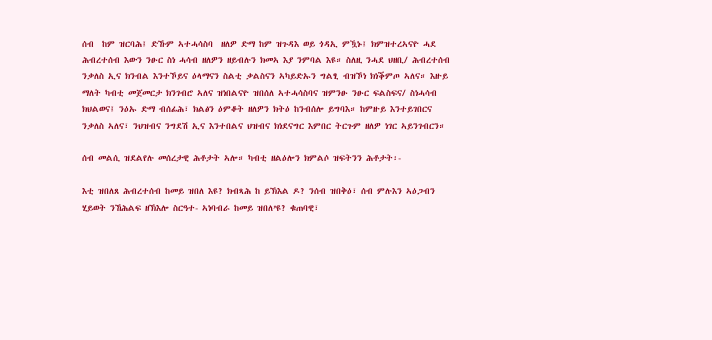ሰብ  ከም ዝርባሕ፤ ድኹም ኣተሓሳስባ  ዘለዎ ድማ ከም ዝጉዳእ ወይ ጎዳኢ ምዃኑ፤ ክምዝተረኣናዮ ሓደ ሕብረተሰብ እውን ንፁር ስነ ሓሳብ ዘለዎን ዘይብሉን ክመኣ እያ ንምባል እዩ። ስለዚ ንሓደ ህዘቢ/ ሕብረተሰብ ንቃለስ ኢና ክንብል እንተኾይና ዕላማናን ስልቲ ቃልስናን ኣካይድኡን ግልፂ ብዝኾነ ክነቕምጦ ኣለና። እዙይ ማለት ካብቲ መጀመርታ ክንገብሮ ኣለና ዝነበልናዮ ዝበሰለ ኣተሓሳስባና ዝምንፁ ንፁር ፍልስፍና/ ስነሓሳብ ክህልወና፤ ንዕኡ ድማ ብሰፊሕ፣ ክልፅን ዕምቆት ዘለዎን ክትዕ ከንብሰሎ ይግባእ። ከምዙይ እንተይገበርና ንቃለስ ኣለና፣ ንህዝብና ንግደሽ ኢና እንተበልና ህዝብና ክነደናግር እምበር ትርጉም ዘለዎ ነገር ኣይንገብርን።

ሰብ መልሲ ዝደልየሉ መሰረታዊ ሕቶታት ኣሎ። ካብቲ ዘልዕሎን ክምልሶ ዝፍትንን ሕቶታት፡-

እቲ ዝበለጸ ሕብረተሰብ ከመይ ዝበለ እዩ? ክብጻሕ ከ ይኽእል ዶ? ንሰብ ዝበቅዕ፣ ሰብ ምሉእን ኣዕጋብን ሂይወት ንኸሕልፍ ዘኽእሎ ስርዓተ- ኣነባብራ ከመይ ዝበለ’ዩ? ቁጠባዊ፣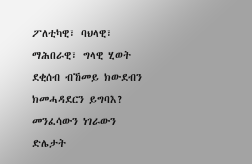ፖለቲካዊ፣ ባህላዊ፣ ማሕበራዊ፣ ግላዊ ሂወት ደቂሰብ ብኸመይ ክውደብን ክመሓዳደርን ይግባእ? መንፈሳውን ነገራውን ድሌታት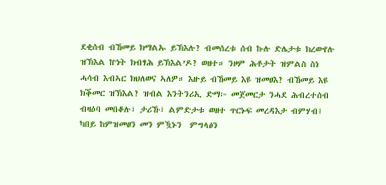ደቂሰብ ብኸመይ ክማልኡ ይኽእሉ? ብመሰረቱ ሰብ ኩሉ ድሌታቱ ክረውየሉ ዝኽእል ኵነት ክብፃሕ ይኽእል’ዶ? ወዘተ። ንዞም ሕቶታት ዝምልስ ስነ ሓሳብ እብኣር ክህለወና ኣለዎ። እዙይ ብኸመይ እዩ ዝመፀእ? ብኸመይ እዩ ክቕመር ዝኽእል? ዝብል እንትንሪኢ ድማ፦ መጀመርታ ንሓደ ሕብረተሰብ ብዛዕባ መበቆሉ፣ ታሪኹ፣ ልምድታቱ ወዘተ ጥርኑፍ መረዳእታ ብምሃብ፤ ካበይ ከምዝመፀን መን ምዃኑን  ምግላፅን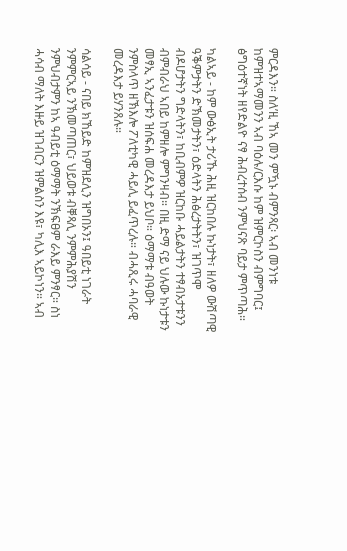ምርዳእን። ስለ’ዚ ኸኣ መን ምዃኑ ብምንጻር፡ ኣብ መንነቱ ከምዝተኣማመንን ኣብ ባዕሉ/ርእሱ ከም ዝምርኮስን ብምግባር፤ ፅግዕተኛነት ዘየድልዮ ናፃ ሕብረተሰብ ንምህናጽ ባይታ ምጥጣሕ።

ካልኣይ - ከም ውፅኢት ታሪኹ ሕዚ ዝርከበሉ ኩነታት፣ ዘለዎ ውሽጣዊ ዓቕምታትን ድኽመታትን፣ ዕድላትን ሕፅረታትትን፣ ዝገጥሞ ብዶሆታትን ግድላትን፣ ከቢብምዎ ዝርከቡ ሓይልታትን ተፃብኦታቱንን ብምብራህ ኣበይ ከምዘሎ ምግንዛብ። በዚ ድማ ናይ ህሉው ኩነታቱን መፃኢ ኣንፈታቱን ዝሰፍሐ መረዳእታ ይህቦ። ዕማማቱ ብዓወት ንምስላጥ ዘኽእሎ ፖለቲካዊ ሓይሊ ይፈጥረሉ። ብሓጺሩ ሓባራዊ መረዳእታ ይሃንጸሉ።

ሳልሳይ - ናበይ ክኸይድ ከምዝደሊን ዝግበኦን፤ ዓበይቲ ነገራት ንምምርኣይ ንኽመጣጠር፣ ህይወቱ ብቐጻሊ ንምምሕያሽን ንምህብታምን ከኣ ዓብይቲ ዕማማት ንኽፍፀም ራእይ ምንፃር። ስነ ሓሳብ ማለት እዙይ ዝገብርን ዝምልስን እዩ፣ ካሊእ ኣይኮነን። ኣብ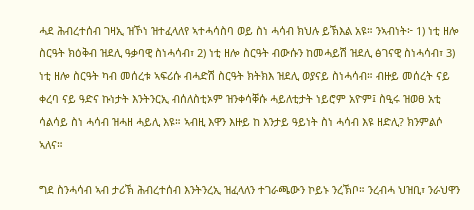ሓደ ሕብረተሰብ ገዛኢ ዝኾነ ዝተፈላለየ ኣተሓሳስባ ወይ ስነ ሓሳብ ክህሉ ይኽእል አዩ። ንኣብነት፦ 1) ነቲ ዘሎ ስርዓት ክዕቅብ ዝደሊ ዓቃባዊ ስነሓሳብ፣ 2) ነቲ ዘሎ ስርዓት ብውሱን ከመሓይሽ ዝደሊ ፅገናዊ ስነሓሳብ፣ 3) ነቲ ዘሎ ስርዓት ካብ መሰረቱ ኣፍሪሱ ብሓድሽ ስርዓት ክትክእ ዝደሊ ወያናይ ስነሓሳብ። ብዙይ መሰረት ናይ ቀረባ ናይ ዓድና ኩነታት እንትንርኢ ብሰለስቲኦም ዝንቀሳቐሱ ሓይለቲታት ነይሮም አዮም፤ ስዒሩ ዝወፀ አቲ ሳልሳይ ስነ ሓሳብ ዝሓዘ ሓይሊ እዩ። ኣብዚ እዋን እዙይ ከ እንታይ ዓይነት ስነ ሓሳብ እዩ ዘድሊ? ክንምልሶ ኣለና።

ግደ ስንሓሳብ ኣብ ታሪኽ ሕብረተሰብ እንትንረኢ ዝፈላለን ተገራጫውን ኮይኑ ንረኽቦ። ንረብሓ ህዝቢ፣ ንራህዋን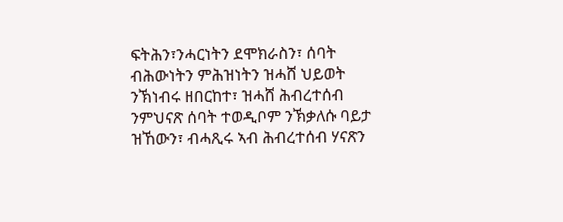ፍትሕን፣ንሓርነትን ደሞክራስን፣ ሰባት ብሕውነትን ምሕዝነትን ዝሓሸ ህይወት ንኽነብሩ ዘበርከተ፣ ዝሓሸ ሕብረተሰብ ንምህናጽ ሰባት ተወዲቦም ንኽቃለሱ ባይታ ዝኸውን፣ ብሓጺሩ ኣብ ሕብረተሰብ ሃናጽን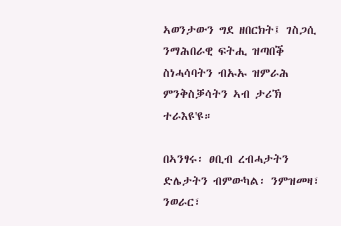ኣወንታውን ግደ ዘበርክት፤ ገስጋሲ ንማሕበራዊ ፍትሒ ዝጣበቕ ስነሓሳባትን ብኡኡ ዝምራሕ ምንቅስቓሳትን ኣብ ታሪኽ ተራእዩ'ዩ።

በኣንፃሩ፡ ፀቢብ ረብሓታትን ድሌታትን ብምውካል፡ ንምዝመዛ፣ ንወራር፣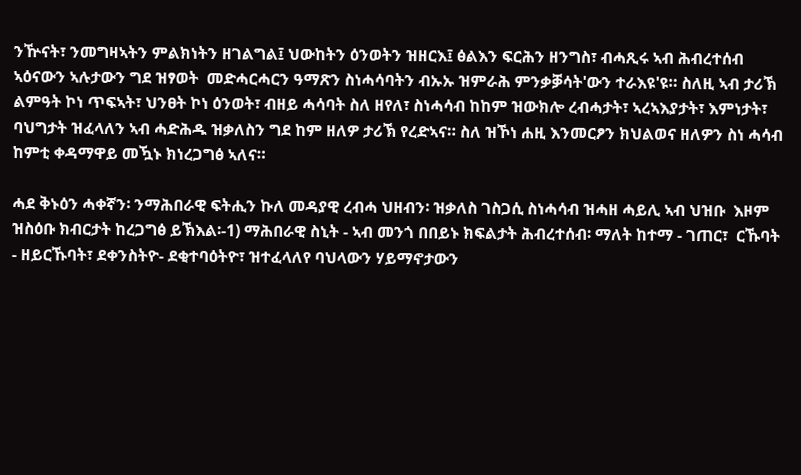ንዅናት፣ ንመግዛኣትን ምልክነትን ዘገልግል፤ ህውከትን ዕንወትን ዝዘርእ፤ ፅልእን ፍርሕን ዘንግስ፣ ብሓጺሩ ኣብ ሕብረተሰብ ኣዕናውን ኣሉታውን ግደ ዝፃወት  መድሓርሓርን ዓማጽን ስነሓሳባትን ብኡኡ ዝምራሕ ምንቃቓሳት'ውን ተራእዩ'ዩ። ስለዚ ኣብ ታሪኽ ልምዓት ኮነ ጥፍኣት፣ ህንፀት ኮነ ዕንወት፣ ብዘይ ሓሳባት ስለ ዘየለ፣ ስነሓሳብ ከከም ዝውክሎ ረብሓታት፣ ኣረኣእያታት፣ እምነታት፣ ባህግታት ዝፈላለን ኣብ ሓድሕዱ ዝቃለስን ግደ ከም ዘለዎ ታሪኽ የረድኣና። ስለ ዝኾነ ሐዚ እንመርፆን ክህልወና ዘለዎን ስነ ሓሳብ ከምቲ ቀዳማዋይ መዃኑ ክነረጋግፅ ኣለና።

ሓደ ቅኑዕን ሓቀኛን፡ ንማሕበራዊ ፍትሒን ኩለ መዳያዊ ረብሓ ህዘብን፡ ዝቃለስ ገስጋሲ ስነሓሳብ ዝሓዘ ሓይሊ ኣብ ህዝቡ  እዞም ዝስዕቡ ክብርታት ከረጋግፅ ይኽእል፡-1) ማሕበራዊ ስኒት - ኣብ መንጎ በበይኑ ክፍልታት ሕብረተሰብ፡ ማለት ከተማ - ገጠር፣  ርኹባት - ዘይርኹባት፣ ደቀንስትዮ- ደቂተባዕትዮ፣ ዝተፈላለየ ባህላውን ሃይማኖታውን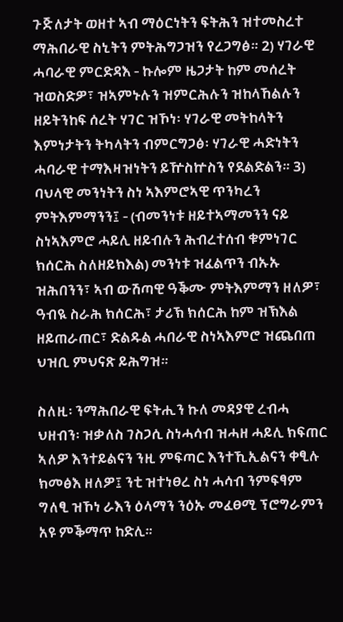ጉጅለታት ወዘተ ኣብ ማዕርነትን ፍትሕን ዝተመስረተ ማሕበራዊ ስኒትን ምትሕግጋዝን የረጋግፅ። 2) ሃገራዊ ሓባራዊ ምርድዳእ - ኩሎም ዜጋታት ከም መሰረት ዝወስድዎ፣ ዝኣምኑሉን ዝምርሕሉን ዝከላኸልሉን ዘይትንከፍ ሰረት ሃገር ዝኾነ፡ ሃገራዊ መትከላትን እምነታትን ትካላትን ብምርግጋፅ፡ ሃገራዊ ሓድነትን ሓባራዊ ተማእዛዝነትን ይዅስኵስን የደልድልን። 3) ባህላዊ መንነትን ስነ ኣእምሮኣዊ ጥንካረን ምትእምማንን፤ - (ብመንነቱ ዘይተኣማመንን ናይ ስነኣእምሮ ሓይሊ ዘይብሉን ሕብረተሰብ ቁምነገር ክሰርሕ ስለዘይክእል) መንነቱ ዝፈልጥን ብኡኡ ዝሕበንን፣ ኣብ ውሽጣዊ ዓቕሙ ምትእምማን ዘለዎ፣ ዓብዪ ስራሕ ክሰርሕ፣ ታሪኽ ክሰርሕ ከም ዝኽእል ዘይጠራጠር፣ ድልዱል ሓበራዊ ስነኣእምሮ ዝጨበጠ ህዝቢ ምህናጽ ይሕግዝ።

ስለዚ፡ ንማሕበራዊ ፍትሒን ኩለ መዳያዊ ረብሓ ህዘብን፡ ዝቃለስ ገስጋሲ ስነሓሳብ ዝሓዘ ሓይሊ ክፍጠር ኣለዎ እንተይልናን ንዚ ምፍጣር እንተኺኢልናን ቀፂሉ ክመፅእ ዘለዎ፤ ንቲ ዝተነፀረ ስነ ሓሳብ ንምፍፃም ግለፂ ዝኾነ ራእን ዕላማን ንዕኡ መፈፀሚ ፕሮግራምን አዩ ምቕማጥ ከድሊ።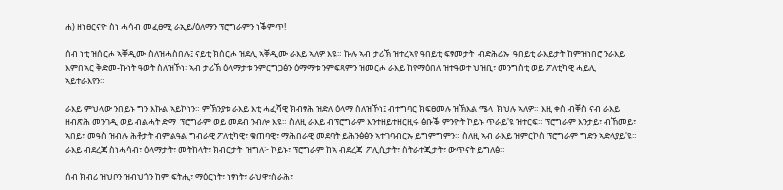ሐ) ዘነፀርናዮ ስነ ሓሳብ መፈፀሚ ራኢይ/ዕለማን ፕሮግራምን ነቕምጥ!

ሰብ ነቲ ዝሰርሖ ኣቐዲሙ ስለዝሓስበሉ፤ ናይቲ ክሰርሖ ዝደሊ ኣቐዲሙ ራእይ ኣለዎ እዩ። ኩሉ ኣብ ታሪኽ ዝተረኣየ ዓበይቲ ፍፃመታት  ብድሕሪኡ  ዓበይቲ ራእይታት ከምዝነበሮ ንራእይ እምበኣር ቅድመ-ኩነት ዓወት ስለዝኾነ፡ ኣብ ታሪኽ ዕላማታቱ ንምርግጋፅን ዕማማቱ ንምፍጻምን ዝመርሖ ራእይ ከየማዕበለ ዝተዓወተ ህዝቢ፣ መንግስቲ ወይ ፖለቲካዊ ሓይሊ ኣይተራእየን።

ራእይ ምህላው ንበይኑ ግን እኩል ኣይኮነን። ምኽንያቱ ራእይ እቲ ሓፈሻዊ ክብፃሕ ዝድለ ዕላማ ስለዝኾነ፤ ብተግባር ክፍፀመሉ ዝኽእል ሜላ  ክህሉ ኣለዎ። እዚ ቀስ ብቐስ ናብ ራእይ ዘብጽሕ መንገዲ ወይ ብልሓት ድማ  ፕሮግራም ወይ መደብ ንብሎ እዩ። ስለዚ ራእይ ብፕሮግራም እንተዘይተዘርዚሩ ፅቡቕ ምንዮት ኮይኑ ጥራይ'ዩ ዝተርፍ። ፕሮግራም እንታይ፣ ብኸመይ፣ ኣበይ፣ መዓስ ዝብሉ ሕቶታት ብምልዓል ግብራዊ ፖለቲካዊ፣ ቁጠባዊ፣ ማሕበራዊ መደባት ይሕንፅፅን ኣተገባብርኡ ይግምግምን። ስለዚ ኣብ ራእይ ዝምርኮስ ፕሮግራም ግድን ኣድላያይ'ዩ። ራእይ ብደረጃ ስነሓሳብ፣ ዕላማታት፣ መትከላት፣ ክብርታት  ዝግለ፦ ኮይኑ፣ ፕሮግራም ከኣ ብደረጃ  ፖሊሲታት፣ ስትራተጂታት፣ ውጥናት ይግለፅ።

ሰብ ክብሪ ዝህቦን ዝብህጎን ከም ፍትሒ፣ ማዕርነት፣ ነፃነት፣ ራህዋ፣ስራሕ፣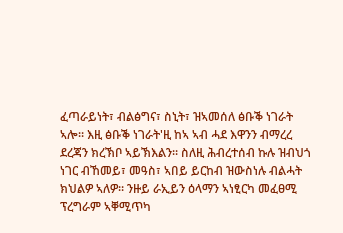ፈጣራይነት፣ ብልፅግና፣ ስኒት፣ ዝኣመሰለ ፅቡቕ ነገራት ኣሎ። እዚ ፅቡቕ ነገራት'ዚ ከኣ ኣብ ሓደ እዋንን ብማረረ ደረጃን ክረኽቦ ኣይኽእልን። ስለዚ ሕብረተሰብ ኩሉ ዝብህጎ ነገር ብኸመይ፣ መዓስ፣ ኣበይ ይርከብ ዝውስነሉ ብልሓት ክህልዎ ኣለዎ። ንዙይ ራኢይን ዕላማን ኣነፂርካ መፈፀሚ ፕረግራም ኣቐሚጥካ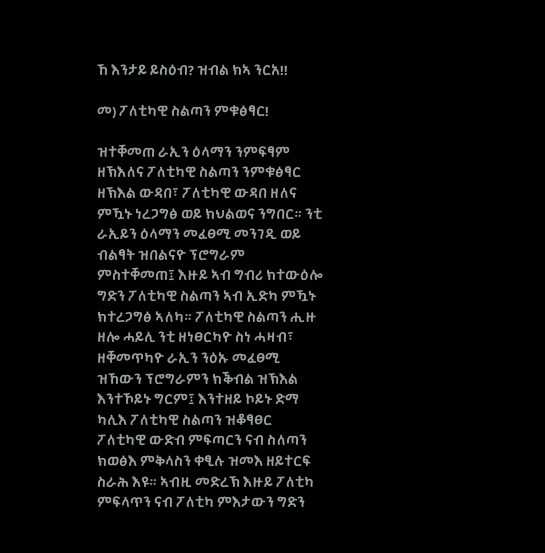ኸ እንታይ ይስዕብ? ዝብል ክኣ ንርአ!!

መ) ፖለቲካዊ ስልጣን ምቁፅፃር!

ዝተቐመጠ ራኢን ዕላማን ንምፍፃም ዘኽእለና ፖለቲካዊ ስልጣን ንምቁፅፃር ዘኽእል ውዳበ፣ ፖለቲካዊ ውዳበ ዘለና ምዃኑ ነረጋግፅ ወይ ክህልወና ንግበር። ንቲ ራኢይን ዕላማን መፈፀሚ መንገዲ ወይ ብልፃት ዝበልናዮ ፕሮግራም ምስተቐመጠ፤ እዙይ ኣብ ግብሪ ክተውዕሎ ግድን ፖለቲካዊ ስልጣን ኣብ ኢድካ ምዃኑ ክተረጋግፅ ኣለካ። ፖለቲካዊ ስልጣን ሒዙ ዘሎ ሓይሊ ንቲ ዘነፀርካዮ ስነ ሓዛብ፣ ዘቐመጥካዮ ራኢን ንዕኡ መፈፀሚ ዝኸውን ፕሮግራምን ክቕብል ዝኽእል እንተኾይኑ ግርም፤ እንተዘይ ኮይኑ ድማ ካሊእ ፖለቲካዊ ስልጣን ዝቆፃፀር ፖለቲካዊ ውድብ ምፍጣርን ናብ ስለጣን ክወፅእ ምቅላስን ቀፂሉ ዝመእ ዘይተርፍ ስራሕ እዩ። ኣብዚ መድረኽ እዙይ ፖለቲካ ምፍላጥን ናብ ፖለቲካ ምእታውን ግድን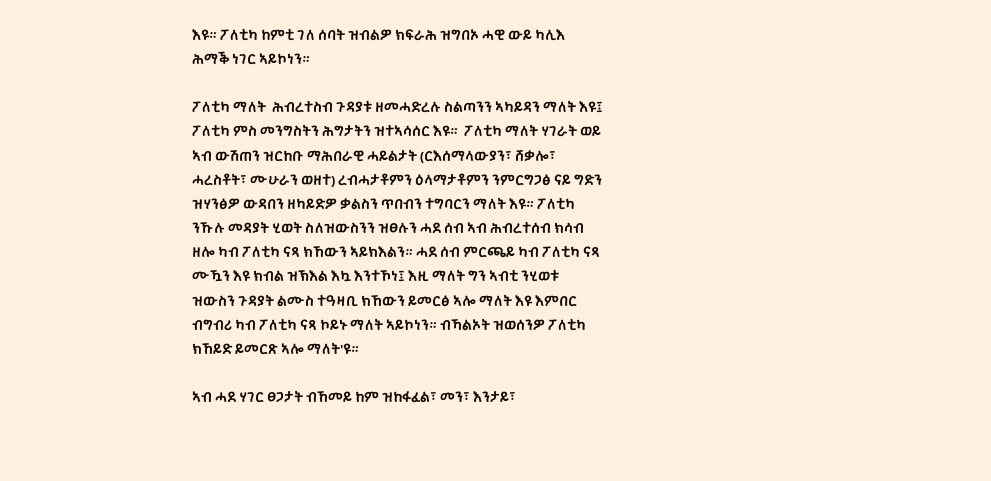እዩ። ፖለቲካ ከምቲ ገለ ሰባት ዝብልዎ ክፍራሕ ዝግበኦ ሓዊ ውይ ካሊእ ሕማቕ ነገር ኣይኮነን።

ፖለቲካ ማለት  ሕብረተስብ ጉዳያቱ ዘመሓድረሉ ስልጣንን ኣካይዳን ማለት እዩ፤ ፖለቲካ ምስ መንግስትን ሕግታትን ዝተኣሳሰር እዩ።  ፖለቲካ ማለት ሃገራት ወይ ኣብ ውሽጠን ዝርከቡ ማሕበራዊ ሓይልታት (ርእሰማላውያን፣ ሸቃሎ፣ ሓረስቶት፣ ሙሁራን ወዘተ) ረብሓታቶምን ዕላማታቶምን ንምርግጋፅ ናይ ግድን ዝሃንፅዎ ውዳበን ዘካይድዎ ቃልስን ጥበብን ተግባርን ማለት እዩ። ፖለቲካ ንኹሉ መዳያት ሂወት ስለዝውስንን ዝፀሉን ሓደ ሰብ ኣብ ሕብረተሰብ ክሳብ ዘሎ ካብ ፖለቲካ ናጻ ክኸውን ኣይክእልን። ሓደ ሰብ ምርጫይ ካብ ፖለቲካ ናጻ ሙዃን እዩ ክብል ዝኽእል እኳ እንተኾነ፤ እዚ ማለት ግን ኣብቲ ንሂወቱ ዝውስን ጉዳያት ልሙስ ተዓዛቢ ክኸውን ይመርፅ ኣሎ ማለት እዩ እምበር ብግብሪ ካብ ፖለቲካ ናጻ ኮይኑ ማለት ኣይኮነን። ብኻልኦት ዝወሰንዎ ፖለቲካ ክኸይድ ይመርጽ ኣሎ ማለት'ዩ።

ኣብ ሓደ ሃገር ፀጋታት ብኸመይ ከም ዝከፋፈል፣ መን፣ እንታይ፣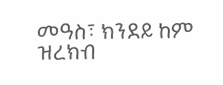መዓስ፣ ክንደይ ከም ዝረክብ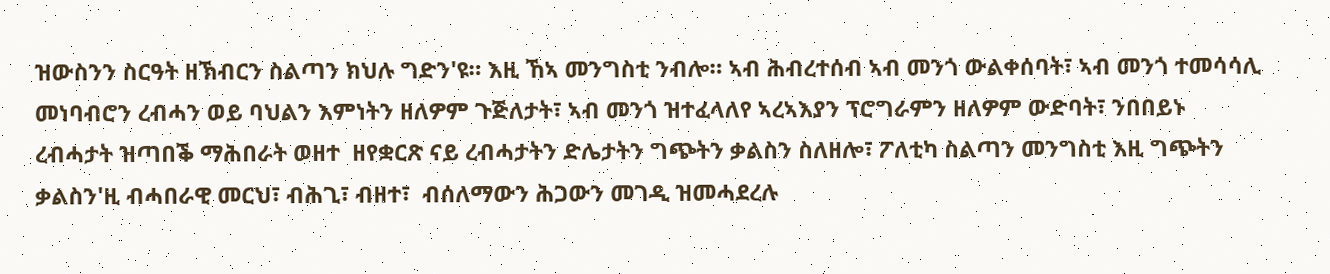ዝውስንን ስርዓት ዘኽብርን ስልጣን ክህሉ ግድን'ዩ። እዚ ኸኣ መንግስቲ ንብሎ። ኣብ ሕብረተሰብ ኣብ መንጎ ውልቀሰባት፣ ኣብ መንጎ ተመሳሳሊ መነባብሮን ረብሓን ወይ ባህልን እምነትን ዘለዎም ጉጅለታት፣ ኣብ መንጎ ዝተፈላለየ ኣረኣእያን ፕሮግራምን ዘለዎም ውድባት፣ ንበበይኑ ረብሓታት ዝጣበቕ ማሕበራት ወዘተ  ዘየቋርጽ ናይ ረብሓታትን ድሌታትን ግጭትን ቃልስን ስለዘሎ፣ ፖለቲካ ስልጣን መንግስቲ እዚ ግጭትን ቃልስን'ዚ ብሓበራዊ መርህ፣ ብሕጊ፣ ብዘተ፣  ብሰለማውን ሕጋውን መገዲ ዝመሓደረሉ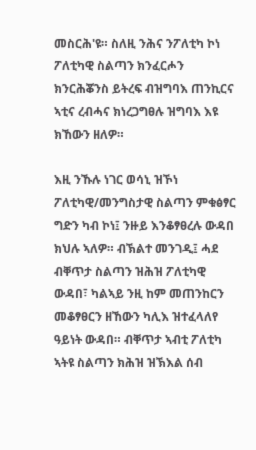መስርሕ'ዩ። ስለዚ ንሕና ንፖለቲካ ኮነ ፖለቲካዊ ስልጣን ክንፈርሖን ክንርሕቖንስ ይትረፍ ብዝግባእ ጠንኪርና ኣቲና ረብሓና ክነረጋግፀሉ ዝግባእ እዩ ክኸውን ዘለዎ።

እዚ ንኹሉ ነገር ወሳኒ ዝኾነ ፖለቲካዊ/መንግስታዊ ስልጣን ምቁፅፃር ግድን ካብ ኮነ፤ ንዙይ እንቆፃፀረሉ ውዳበ ክህሉ ኣለዎ። ብኽልተ መንገዲ፤ ሓደ ብቐጥታ ስልጣን ዝሕዝ ፖለቲካዊ ውዳበ፣ ካልኣይ ንዚ ከም መጠንከርን መቆፃፀርን ዘኸውን ካሊእ ዝተፈላለየ ዓይነት ውዳበ። ብቐጥታ ኣብቲ ፖለቲካ ኣትዩ ስልጣን ክሕዝ ዝኽእል ሰብ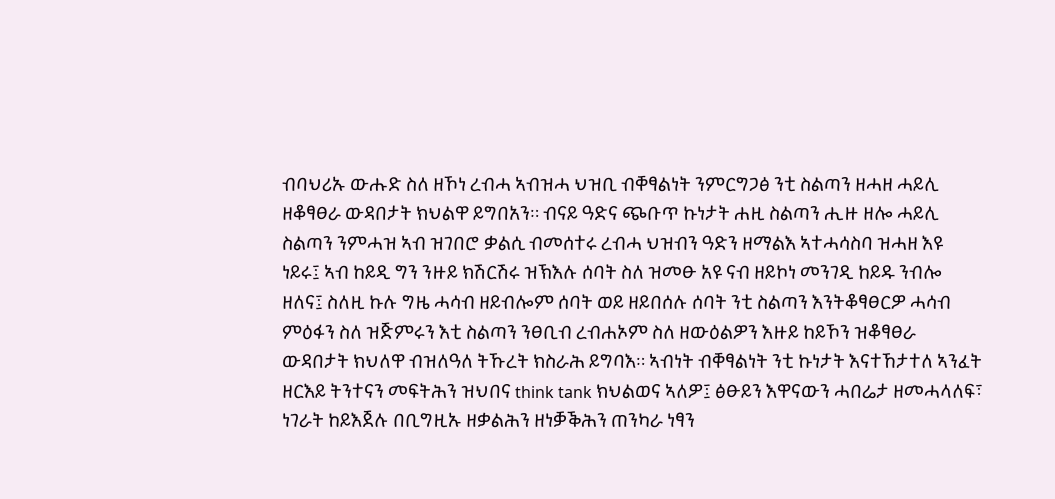ብባህሪኡ ውሑድ ስለ ዘኾነ ረብሓ ኣብዝሓ ህዝቢ ብቐፃልነት ንምርግጋፅ ንቲ ስልጣን ዘሓዘ ሓይሊ ዘቆፃፀራ ውዳበታት ክህልዋ ይግበአን። ብናይ ዓድና ጭቡጥ ኩነታት ሐዚ ስልጣን ሒዙ ዘሎ ሓይሊ ስልጣን ንምሓዝ ኣብ ዝገበሮ ቃልሲ ብመሰተሩ ረብሓ ህዝብን ዓድን ዘማልእ ኣተሓሳስባ ዝሓዘ እዩ ነይሩ፤ ኣብ ከይዲ ግን ንዙይ ክሽርሽሩ ዝኽእሉ ሰባት ስለ ዝመፁ አዩ ናብ ዘይኮነ መንገዲ ከይዱ ንብሎ ዘለና፤ ስለዚ ኩሉ ግዜ ሓሳብ ዘይብሎም ሰባት ወይ ዘይበሰሉ ሰባት ንቲ ስልጣን እንትቆፃፀርዎ ሓሳብ ምዕፋን ስለ ዝጅምሩን እቲ ስልጣን ንፀቢብ ረብሐኦም ስለ ዘውዕልዎን እዙይ ከይኾን ዝቆፃፀራ ውዳበታት ክህለዋ ብዝለዓለ ትኹረት ክስራሕ ይግባእ። ኣብነት ብቐፃልነት ንቲ ኩነታት እናተኸታተለ ኣንፈት ዘርእይ ትንተናን መፍትሕን ዝህበና think tank ክህልወና ኣለዎ፤ ፅፁይን እዋናውን ሓበሬታ ዘመሓላለፍ፣ ነገራት ከይእጀሉ በቢግዚኡ ዘቃልሕን ዘነቓቕሕን ጠንካራ ነፃን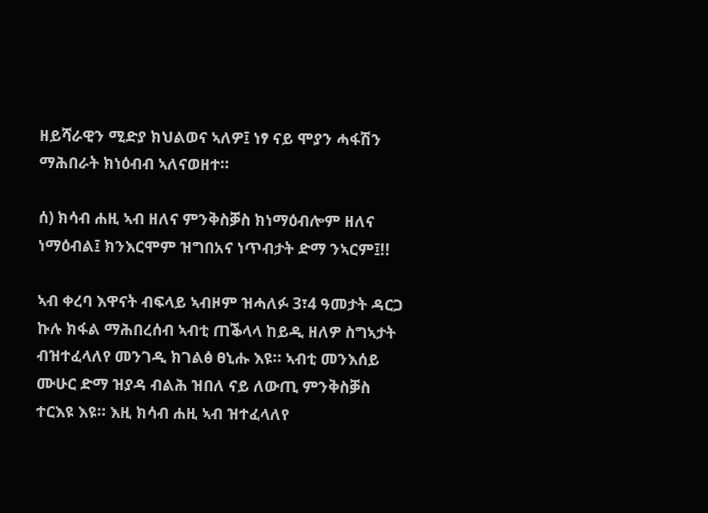ዘይሻራዊን ሚድያ ክህልወና ኣለዎ፤ ነፃ ናይ ሞያን ሓፋሽን ማሕበራት ክነዕብብ ኣለናወዘተ።

ሰ) ክሳብ ሐዚ ኣብ ዘለና ምንቅስቓስ ክነማዕብሎም ዘለና  ነማዕብል፤ ክንእርሞም ዝግበአና ነጥብታት ድማ ንኣርም፤!!

ኣብ ቀረባ እዋናት ብፍላይ ኣብዞም ዝሓለፉ 3፣4 ዓመታት ዳርጋ ኩሉ ክፋል ማሕበረሰብ ኣብቲ ጠቕላላ ከይዲ ዘለዎ ስግኣታት ብዝተፈላለየ መንገዲ ክገልፅ ፀኒሑ እዩ። ኣብቲ መንእሰይ ሙሁር ድማ ዝያዳ ብልሕ ዝበለ ናይ ለውጢ ምንቅስቓስ ተርእዩ እዩ። እዚ ክሳብ ሐዚ ኣብ ዝተፈላለየ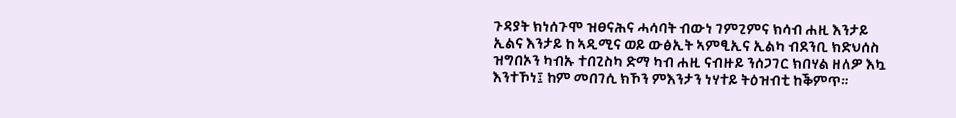ጉዳያት ክነሰጉሞ ዝፀናሕና ሓሳባት ብውነ ገምጊምና ክሳብ ሐዚ እንታይ ኢልና እንታይ ከ ኣዲሚና ወይ ውፅኢት ኣምፂኢና ኢልካ ብደንቢ ክድህሰስ ዝግበኦን ካብኡ ተበጊስካ ድማ ካብ ሐዚ ናብዙይ ንሰጋገር ክበሃል ዘለዎ እኳ እንተኾነ፤ ከም መበገሲ ክኾን ምእንታን ነሃተይ ትዕዝብቲ ከቕምጥ።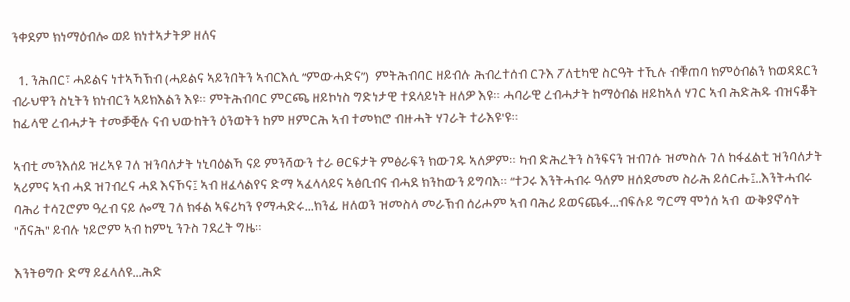ንቀደም ክነማዕብሎ ወይ ክነተኣታትዎ ዘለና

  1. ንሕበር፣ ሓይልና ነተኣኻኽብ (ሓይልና ኣይንበትን ኣብርእሲ “ምውሓድና”)  ምትሕብባር ዘይብሉ ሕብረተሰብ ርጉእ ፖለቲካዊ ስርዓት ተኺሉ ብቑጠባ ክምዕብልን ክወዳደርን ብራህዋን ስኒትን ክነብርን ኣይክእልን እዩ። ምትሕብባር ምርጫ ዘይኮነስ ግድነታዊ ተደላይነት ዘለዎ እዩ። ሓባራዊ ረብሓታት ከማዕብል ዘይከኣለ ሃገር ኣብ ሕድሕዱ ብዝናቖት ከፊላዊ ረብሓታት ተመቓቒሉ ናብ ህውከትን ዕንወትን ከም ዘምርሕ ኣብ ተመክሮ ብዙሓት ሃገራት ተራእዩ'ዩ።

ኣብቲ መንእሰይ ዝረኣዩ ገለ ዝንባለታት ነኒባዕልኻ ናይ ምንሻውን ተራ ፀርፍታት ምፅራፍን ክውገዱ ኣለዎም። ካብ ድሕረትን ስንፍናን ዝብገሱ ዝመስሉ ገለ ከፋፈልቲ ዝንባለታት ኣሪምና ኣብ ሓደ ዝገብረና ሓደ እናኾና፤ ኣብ ዘፈላልየና ድማ ኣፈላላይና ኣፅቢብና ብሓደ ክንከውን ይግባእ። “ተጋሩ እንትሓብሩ ዓለም ዘሰደመመ ስራሕ ይሰርሑ፤..እንትሓብሩ  ባሕሪ ተሳጊሮም ዓረብ ናይ ሎሚ ገለ ክፋል ኣፍሪካን የማሓድሩ...ክንፊ ዘለወን ዝመስላ መራኽብ ሰሪሖም ኣብ ባሕሪ ይወናጨፋ...ብፍሉይ ግርማ ሞጎሰ ኣብ  ውቅያኖሳት "ሸናሕ" ይብሉ ነይሮም ኣብ ከምኒ ንጉስ ገደረት ግዜ።

እንትፀግቡ ድማ ይፈላለዩ...ሕድ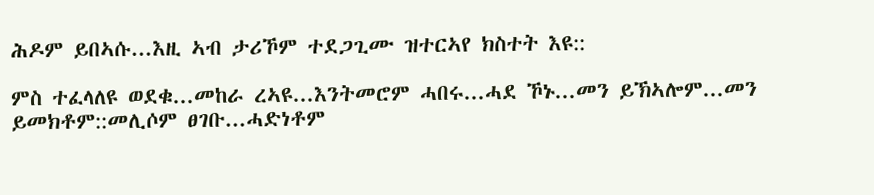ሕዶም ይበኣሱ...እዚ ኣብ ታሪኾም ተደጋጊሙ ዝተርኣየ ክስተት እዩ::

ምስ ተፈላለዩ ወደቁ...መከራ ረኣዩ...እንትመሮም ሓበሩ...ሓደ ኾኑ...መን ይኽኣሎም...መን ይመክቶም::መሊሶም ፀገቡ...ሓድነቶም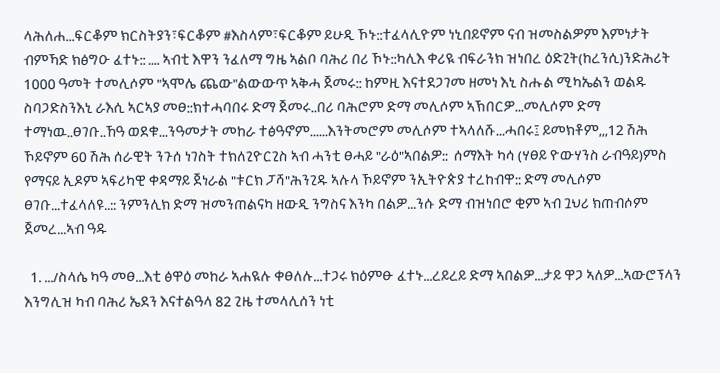ላሕለሐ...ፍርቆም ክርስትያን፣ፍርቆም #እስላም፣ፍርቆም ይሁዲ ኾኑ::ተፈላሊዮም ነኒበይኖም ናብ ዝመስልዎም እምነታት ብምኻድ ክፅግዑ ፈተኑ:: …. ኣብቲ እዋን ንፈለማ ግዜ ኣልቦ ባሕሪ በሪ ኾኑ::ካሊእ ቀሪዪ ብፍራንክ ዝነበረ ዕድጊት(ከረንሲ)ንድሕሪት 1000 ዓመት ተመሊሶም "ኣሞሌ ጨው"ልውውጥ ኣቅሓ ጀመሩ:: ከምዚ እናተደጋገመ ዘመነ እኒ ስሑል ሚካኤልን ወልዱ ስባጋድስንእኒ ራእሲ ኣርኣያ መፀ::ክተሓባበሩ ድማ ጀመሩ..በሪ ባሕሮም ድማ መሊሶም ኣኽበርዎ...መሊሶም ድማ ተማነዉ..ፀገቡ..ኸዓ ወደቁ...ንዓመታት መከራ ተፅዓኖም......እንትመሮም መሊሶም ተኣላለሹ...ሓበሩ፤ ይመክቶም,,,12 ሽሕ ኾይኖም 60 ሽሕ ሰራዊት ንጉሰ ነገስት ተክለጊዮርጊስ ኣብ ሓንቲ ፀሓይ "ራዕ"ኣበልዎ::  ሰማእት ካሳ (ሃፀይ ዮውሃንስ ራብዓይ)ምስ የማናይ ኢዶም ኣፍሪካዊ ቀዳማይ ጀነራል "ቱርክ ፓሻ"ሕንጊዱ ኣሉላ ኾይኖም ንኢትዮጵያ ተረከብዋ:: ድማ መሊሶም ፀገቡ...ተፈላለዩ..:: ንምንሊክ ድማ ዝመንጠልናካ ዘውዲ ንግስና እንካ በልዎ...ንሱ ድማ ብዝነበሮ ቂም ኣብ ጓህሪ ክጠብሶም ጀመረ...ኣብ ዓዱ

  1. .../ስላሴ ካዓ መፀ...እቲ ፅዋዕ መከራ ኣሐዪሉ ቀፀለሉ...ተጋሩ ክዕምፁ ፈተኑ...ረይረይ ድማ ኣበልዎ...ታይ ዋጋ ኣለዎ...ኣውሮፕላን እንግሊዝ ካብ ባሕሪ ኤደን እናተልዓላ 82 ጊዜ ተመላሊሰን ነቲ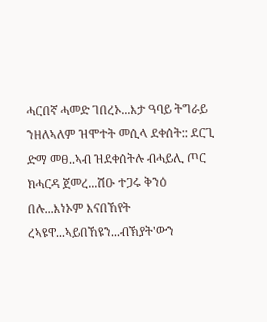ሓርበኛ ሓመድ ገበረኦ...እታ ዓባይ ትግራይ ንዘለኣለም ዝሞተት መሲላ ደቀሰት:: ደርጊ ድማ መፀ..ኣብ ዝደቀሰትሉ ብሓይሊ ጦር ክሓርዳ ጀመረ...ሽዑ ተጋሩ ቅንዕ በሉ...እነኦም እናበኸየት ረኣዩዋ...ኣይበኸዩን...ብኽያት'ውን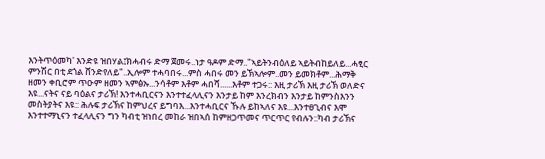እንትጥዕመካ' እንድዩ ዝበሃል፤ክሓብሩ ድማ ጀመሩ..ነታ ዓዶም ድማ.."ኣይትንብዕለይ ኣይትብከይለይ...ሓፂር ምንሽር በቲ ደጎል ሸንድየለይ"..ኢሎም ተሓባበሩ...ምስ ሓበሩ መን ይኽኣሎም..መን ይመክቶም...ሕማቅ ዘመን ቀቢሮም ጥዑም ዘመን ኣምፅኡ...ንሳቶም እቶም ሓበሻ......እቶም ተጋሩ:: እዚ ታሪኽ እዚ ታሪኽ ወለድና እዩ...ናትና ናይ ባዕልና ታሪኽ! እንተሓቢርናን እንተተፈላሊናን እንታይ ከም እንረክብን እንታይ ከምንስእንን መስትያትና እዩ:: ሕሉፍ ታሪኽና ከምህረና ይግባእ...እንተሓቢርና ኹሉ ይከኣለና እዩ...እንተፀጊብና እሞ እንተተማኒናን ተፈላሊናን ግን ካብቲ ዝነበረ መከራ ዝበኣሰ ከምዘጋጥመና ጥርጥር የብሉን::ካብ ታሪኽና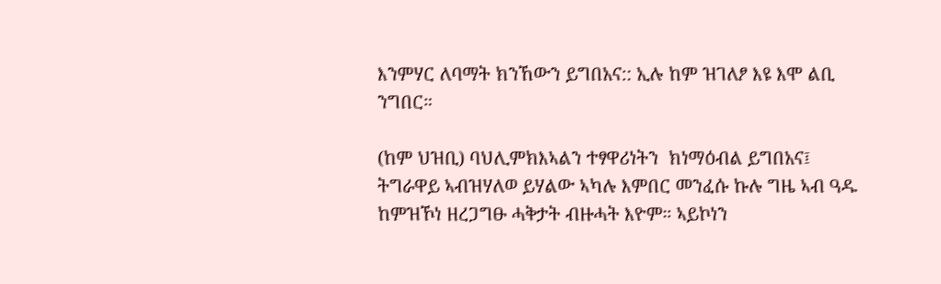እንምሃር ለባማት ክንኸውን ይግበአና:: ኢሉ ከም ዝገለፆ እዩ እሞ ልቢ ንግበር።

(ከም ህዝቢ) ባህሊምክእኣልን ተፃዋሪነትን  ክነማዕብል ይግበአና፤ ትግራዋይ ኣብዝሃለወ ይሃልው ኣካሉ እምበር መንፈሱ ኩሉ ግዜ ኣብ ዓዱ ከምዝኾነ ዘረጋግፁ ሓቅታት ብዙሓት እዮም። ኣይኮነን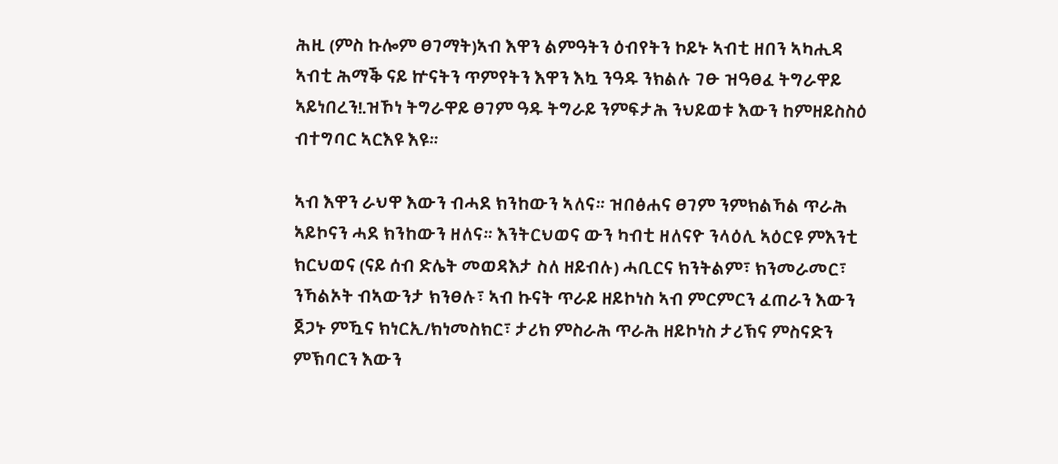ሕዚ (ምስ ኩሎም ፀገማት)ኣብ እዋን ልምዓትን ዕብየትን ኮይኑ ኣብቲ ዘበን ኣካሒዳ ኣብቲ ሕማቕ ናይ ኵናትን ጥምየትን እዋን እኳ ንዓዱ ንክልሉ ገፁ ዝዓፀፈ ትግራዋይ ኣይነበረን!.ዝኾነ ትግራዋይ ፀገም ዓዱ ትግራይ ንምፍታሕ ንህይወቱ እውን ከምዘይስስዕ ብተግባር ኣርእዩ እዩ።

ኣብ እዋን ራህዋ እውን ብሓደ ክንከውን ኣለና። ዝበፅሐና ፀገም ንምክልኻል ጥራሕ ኣይኮናን ሓደ ክንከውን ዘለና። እንትርህወና ውን ካብቲ ዘለናዮ ንላዕሊ ኣዕርዩ ምእንቲ ክርህወና (ናይ ሰብ ድሌት መወዳእታ ስለ ዘይብሉ) ሓቢርና ክንትልም፣ ክንመራመር፣ ንኻልኦት ብኣውንታ ክንፀሉ፣ ኣብ ኩናት ጥራይ ዘይኮነስ ኣብ ምርምርን ፈጠራን እውን ጀጋኑ ምዃና ክነርኢ/ክነመስክር፣ ታሪክ ምስራሕ ጥራሕ ዘይኮነስ ታሪኽና ምስናድን ምኽባርን እውን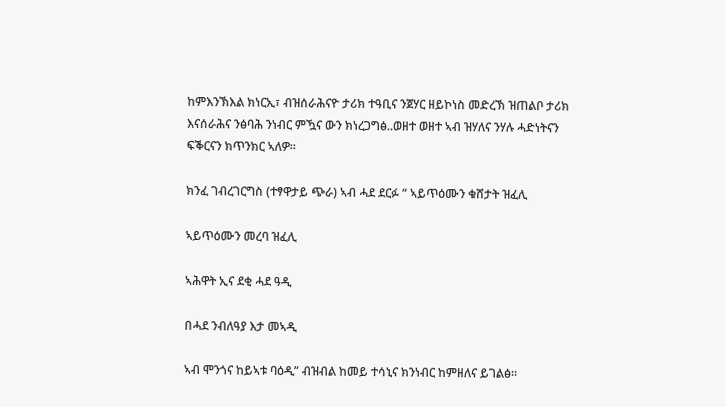ከምእንኽእል ክነርኢ፣ ብዝሰራሕናዮ ታሪክ ተዓቢና ንጀሃር ዘይኮነስ መድረኽ ዝጠልቦ ታሪክ እናሰራሕና ንፅባሕ ንነብር ምዃና ውን ክነረጋግፅ..ወዘተ ወዘተ ኣብ ዝሃለና ንሃሉ ሓድነትናን ፍቕርናን ክጥንክር ኣለዎ።

ክንፈ ገብረገርግስ (ተፃዋታይ ጭራ) ኣብ ሓደ ደርፉ “ ኣይጥዕሙን ቁሸታት ዝፈሊ

ኣይጥዕሙን መረባ ዝፈሊ

ኣሕዋት ኢና ደቂ ሓደ ዓዲ

በሓደ ንብለዓያ እታ መኣዲ

ኣብ ሞንጎና ከይኣቱ ባዕዲ” ብዝብል ከመይ ተሳኒና ክንነብር ከምዘለና ይገልፅ።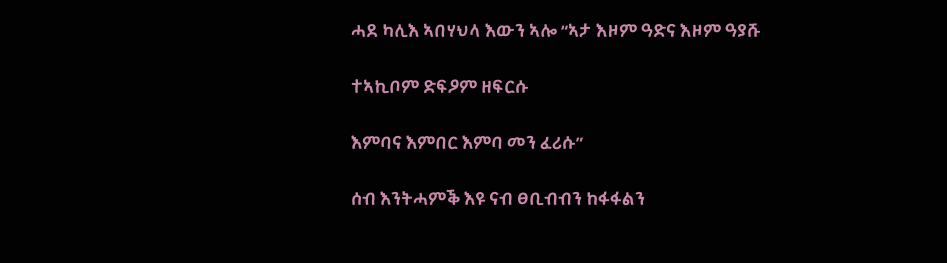ሓደ ካሊእ ኣበሃህላ እውን ኣሎ “ኣታ እዞም ዓድና እዞም ዓያሹ

ተኣኪቦም ድፍዖም ዘፍርሱ

እምባና እምበር እምባ መን ፈሪሱ”

ሰብ እንትሓምቕ እዩ ናብ ፀቢብብን ከፋፋልን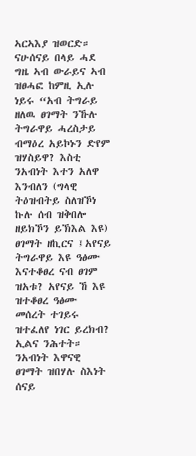ኣርኣእያ ዝወርድ። ናሁሰናይ በላይ ሓደ ግዜ ኣብ ውራይና ኣብ ዝፀሓፎ ከምዚ ኢሉ ነይሩ “አብ ትግራይ ዘለዉ ፀገማት ንኹሉ ትግራዋይ ሓረስታይ ብማዕረ አይኮኑን ድየም ዝሃስይዋ? እስቲ ንአብነት እተን አለዋ እንብለን (ግላዊ ትዕዝብትይ ስለዝኾነ ኩሉ ሰብ ዝቅበሎ ዘይክኾን ይኽእል እዩ) ፀገማት ዘኪርና ፤አየናይ ትግራዋይ እዩ ዓፅሙ እናተቆፀረ ናብ ፀገም ዝአቱ? አየናይ ኸ እዩ ዝተቆፀረ ዓፅሙ መሰረት ተገይሩ ዝተፈለየ ነገር ይረክብ? ኢልና ንሕተት። ንአብነት እዋናዊ ፀገማት ዝበሃሉ ስእነት ሰናይ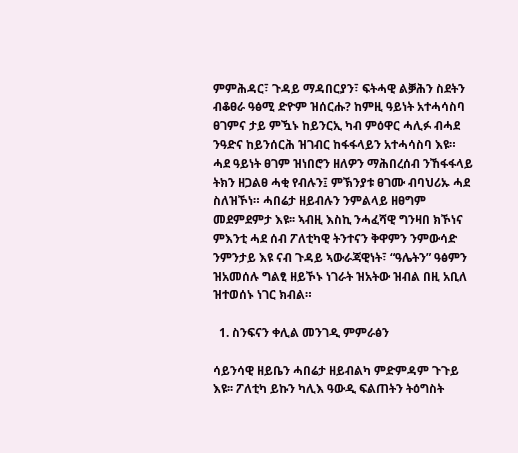ምምሕዳር፣ ጉዳይ ማዳበርያን፣ ፍትሓዊ ልቓሕን ስደትን ብቆፀራ ዓፅሚ ድዮም ዝሰርሑ? ከምዚ ዓይነት አተሓሳስባ ፀገምና ታይ ምዃኑ ከይንርኢ ካብ ምዕዋር ሓሊፉ ብሓደ ንዓድና ከይንሰርሕ ዝገብር ከፋፋላይን አተሓሳስባ እዩ። ሓደ ዓይነት ፀገም ዝነበሮን ዘለዎን ማሕበረሰብ ንኸፋፋላይ ትክን ዘጋልፀ ሓቂ የብሉን፤ ምኽንያቱ ፀገሙ ብባህሪኡ ሓደ ስለዝኾነ። ሓበሬታ ዘይብሉን ንምልላይ ዘፀግም መደምደምታ እዩ፡፡ ኣብዚ እስኪ ንሓፈሻዊ ግንዛበ ክኾነና ምእንቲ ሓደ ሰብ ፖለቲካዊ ትንተናን ቅዋምን ንምውሳድ ንምንታይ እዩ ናብ ጉዳይ ኣውራጃዊነት፣ “ዓሌትን” ዓፅምን ዝአመሰሉ ግልፂ ዘይኾኑ ነገራት ዝአትው ዝብል በዚ አቢለ ዝተወሰኑ ነገር ክብል።

  1. ስንፍናን ቀሊል መንገዲ ምምራፅን

ሳይንሳዊ ዘይቤን ሓበሬታ ዘይብልካ ምድምዳም ጉጉይ እዩ፡፡ ፖለቲካ ይኩን ካሊእ ዓውዲ ፍልጠትን ትዕግስት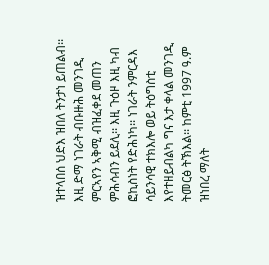ዝተላበሰ ህድእ ዝበለ ትንታነ ይጠልብ፡፡ እዚ ድማ ነገራት ብቡዙሕ መንገዲ ምርኣየን ኣቅሚ ብዝፈቀደ መጠን ምሕሳብን ይደሊ፡፡ እዚ ጉዕዞ እዚ ካብ ፎኪስነት የድሕነካ፡፡ ነገራት ንምርዳእ ሳይንሳዊ ተክእሎ ወይ ትዕግስቲ እየተዘይብልካ ግና እታ ቀላል መንገዲ ትመርፅ ትኽእል፡፡ ከምቲ 1997 ዓ.ም ዝነበረ ማለት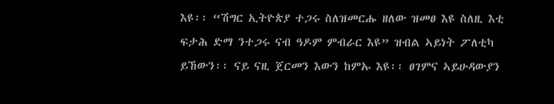እዩ፡፡ “ሽግር ኢትዮጵያ ተጋሩ ስለዝመርሑ ዘለው ዝመፀ እዩ ስለዚ እቲ ፍታሕ ድማ ንተጋሩ ናብ ዓዶም ምብራር እዩ” ዝብል ኣይነት ፖለቲካ ይኸውን፡፡ ናይ ናዚ ጀርመን እውን ከምኡ እዩ፡፡ ፀገምና ኣይሁዳውያን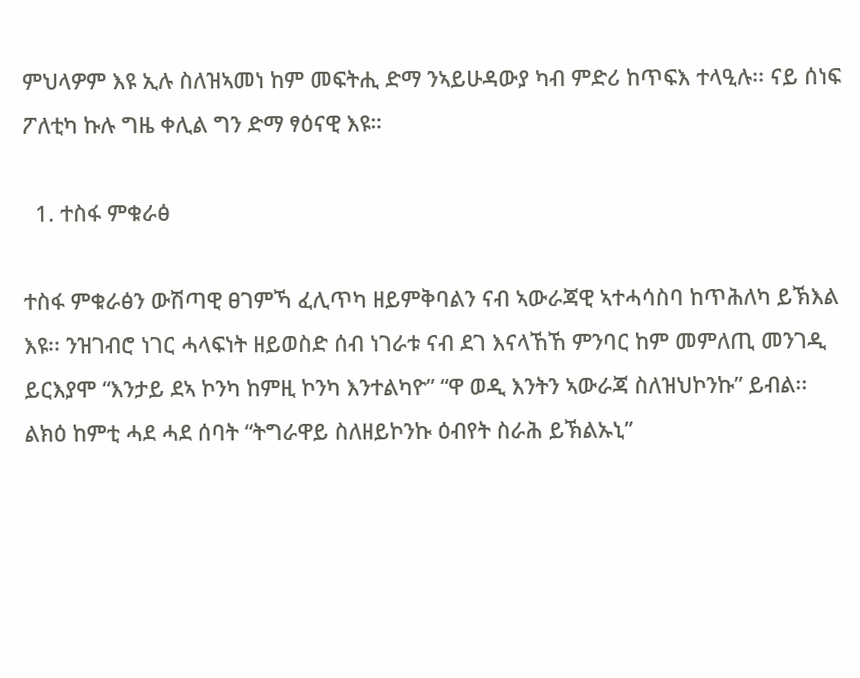ምህላዎም እዩ ኢሉ ስለዝኣመነ ከም መፍትሒ ድማ ንኣይሁዳውያ ካብ ምድሪ ከጥፍእ ተላዒሉ፡፡ ናይ ሰነፍ ፖለቲካ ኩሉ ግዜ ቀሊል ግን ድማ ፃዕናዊ እዩ።

  1. ተስፋ ምቁራፅ

ተስፋ ምቁራፅን ውሽጣዊ ፀገምኻ ፈሊጥካ ዘይምቅባልን ናብ ኣውራጃዊ ኣተሓሳስባ ከጥሕለካ ይኽእል እዩ፡፡ ንዝገብሮ ነገር ሓላፍነት ዘይወስድ ሰብ ነገራቱ ናብ ደገ እናላኸኸ ምንባር ከም መምለጢ መንገዲ ይርእያሞ “እንታይ ደኣ ኮንካ ከምዚ ኮንካ እንተልካዮ” “ዋ ወዲ እንትን ኣውራጃ ስለዝህኮንኩ” ይብል፡፡ ልክዕ ከምቲ ሓደ ሓደ ሰባት “ትግራዋይ ስለዘይኮንኩ ዕብየት ስራሕ ይኽልኡኒ”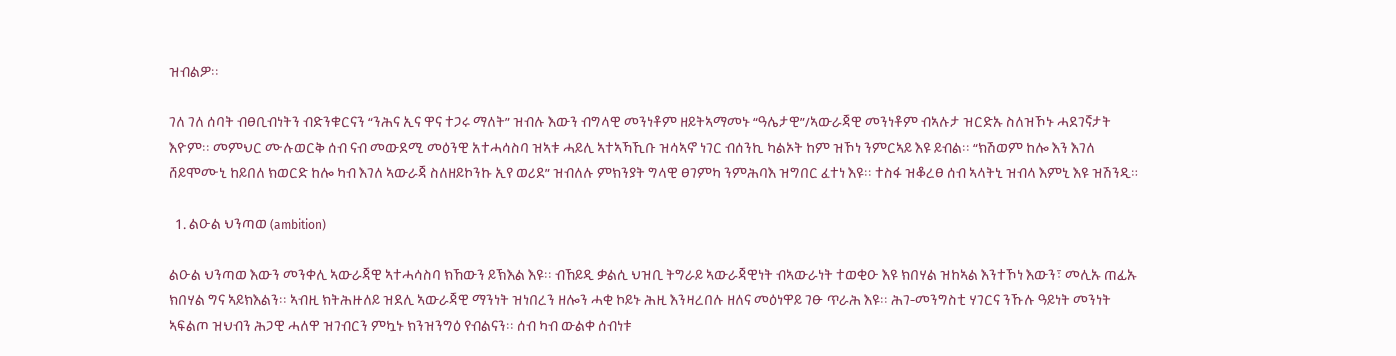ዝብልዎ፡፡

ገለ ገለ ሰባት ብፀቢብነትን ብድንቁርናን “ንሕና ኢና ዋና ተጋሩ ማለት” ዝብሉ እውን ብግላዊ መንነቶም ዘይትኣማመኑ “ዓሌታዊ”/ኣውራጃዊ መንነቶም ብኣሉታ ዝርድኡ ስለዝኾኑ ሓደገኛታት እዮም፡፡ መምህር ሙሉወርቅ ሰብ ናብ መውደሚ መዕንዊ አተሓሳስባ ዝኣቱ ሓይሊ ኣተኣኻኺቡ ዝሳኣኖ ነገር ብሰንኪ ካልኦት ከም ዝኾነ ንምርኣይ እዩ ይብል፡፡ “ክሽወም ከሎ እን እገለ ሸይሞሙኒ ከይበለ ክወርድ ከሎ ካብ እገለ ኣውራጃ ስለዘይኮንኩ ኢየ ወሪደ” ዝብለሉ ምክንያት ግላዊ ፀገምካ ንምሕባእ ዝግበር ፈተነ እዩ፡፡ ተስፋ ዝቆረፀ ሰብ ኣላትኒ ዝብላ እምኒ እዩ ዝሽንዲ።

  1. ልዑል ህንጣወ (ambition)

ልዑል ህንጣወ እውን መንቀሊ ኣውራጃዊ ኣተሓሳስባ ክኸውን ይኽእል እዩ፡፡ ብኸይዲ ቃልሲ ህዝቢ ትግራይ ኣውራጃዊነት ብኣውራነት ተወቂዑ እዩ ክበሃል ዝከኣል እንተኾነ እውን፣ መሊኡ ጠፊኡ ክበሃል ግና ኣይክእልን፡፡ ኣብዚ ክትሕዙለይ ዝደሊ ኣውራጃዊ ማንነት ዝነበረን ዘሎን ሓቂ ኮይኑ ሕዚ እንዛረበሉ ዘለና መዕነዋይ ገፁ ጥራሕ እዩ፡፡ ሕገ-መንግስቲ ሃገርና ንኹሉ ዓይነት መንነት ኣፍልጦ ዝህብን ሕጋዊ ሓለዋ ዝገብርን ምኳኑ ክንዝንግዕ የብልናን፡፡ ሰብ ካብ ውልቀ ሰብነቱ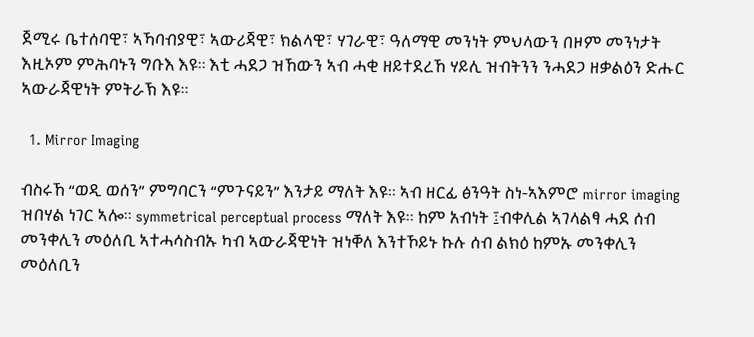ጀሚሩ ቤተሰባዊ፣ ኣኻባብያዊ፣ ኣውሪጃዊ፣ ክልላዊ፣ ሃገራዊ፣ ዓለማዊ መንነት ምህላውን በዞም መንነታት እዚኦም ምሕባኑን ግቡእ እዩ፡፡ እቲ ሓደጋ ዝኸውን ኣብ ሓቂ ዘይተደረኸ ሃይሊ ዝብትንን ንሓደጋ ዘቃልዕን ድሑር ኣውራጃዊነት ምትራኽ እዩ፡፡

  1. Mirror Imaging

ብስሩኸ “ወዲ ወሰን” ምግባርን “ምጉናይን” እንታይ ማለት እዩ፡፡ ኣብ ዘርፊ ፅንዓት ስነ-ኣእምሮ mirror imaging ዝበሃል ነገር ኣሎ፡፡ symmetrical perceptual process ማለት እዩ፡፡ ከም አብነት ፤ብቀሊል ኣገላልፃ ሓደ ሰብ መንቀሊን መዕለቢ ኣተሓሳስብኡ ካብ ኣውራጃዊነት ዝነቐለ እንተኾይኑ ኩሉ ሰብ ልክዕ ከምኡ መንቀሊን መዕለቢን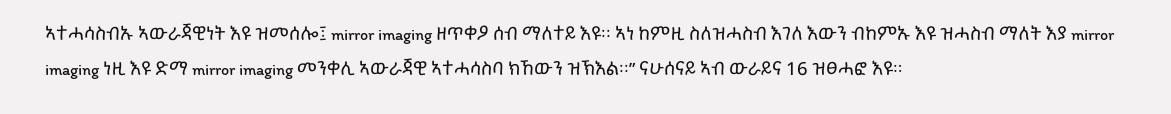ኣተሓሳስብኡ ኣውራጃዊነት እዩ ዝመሰሎ፤ mirror imaging ዘጥቀዖ ሰብ ማለተይ እዩ፡፡ ኣነ ከምዚ ስለዝሓስብ እገለ እውን ብከምኡ እዩ ዝሓስብ ማለት እያ mirror imaging ነዚ እዩ ድማ mirror imaging መንቀሊ ኣውራጃዊ ኣተሓሳስባ ክኸውን ዝኽእል፡፡” ናሁሰናይ ኣብ ውራይና 16 ዝፀሓፎ እዩ።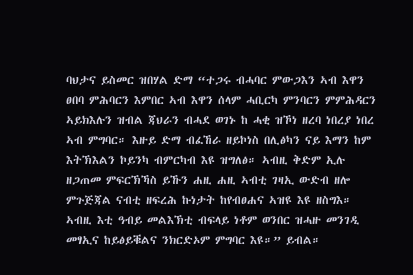ባህታና ይስመር ዝበሃል ድማ “ተጋሩ ብሓባር ምውጋእን ኣብ እዋን ፀበባ ምሕባርን እምበር ኣብ እዋን ሰላም ሓቢርካ ምንባርን ምምሕዳርን ኣይክእሉን ዝብል ጃህራን ብሓደ ወገኑ ከ ሓቂ ዝኾነ ዘረባ ነበረያ ነበረ ኣብ ምግባር። እዙይ ድማ ብፈኸራ ዘይኮነስ በሊፅካን ናይ እማን ከም እትኽእልን ኮይንካ ብምርካብ እዩ ዝግለፅ። ኣብዚ ቅድም ኢሉ ዘጋጠመ ምፍርኽኻስ ይኹን ሐዚ ሐዚ ኣብቲ ገዛኢ ውድብ ዘሎ ምጉጅጃል ናብቲ ዘፍረሕ ኩነታት ከየብፀሐና ኣዝዩ እዩ ዘስግእ። ኣብዚ እቲ ዓብይ መልእኽቲ ብፍላይ ነቶም ወንበር ዝሓዙ መንገዲ መፃኢና ከይፅይቑልና ንክርድኦም ምግባር እዩ።” ይብል።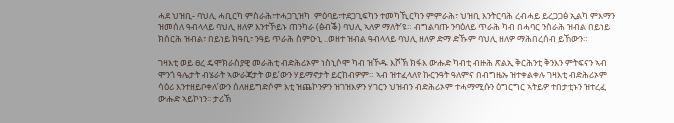ሓደ ህዝቢ- ባህሊ ሓቢርካ ምስራሕ፣ተሓጋጊዝካ  ምዕባይ፣ተደጋጊፍካን ተመካኺርካን ምምራሕ፣ ህዝቢ እንትርባሕ ረብሓይ ይረጋጋፅ ኢልካ ምእማን ዝመሰለ ዓብላላይ ባህሊ ዘለዎ እንተኾይኑ ጠንካራ (ፅብቕ) ባህሊ ኣለዎ ማለት’ዩ። ብግልባጡ ንባዕለይ ጥራሕ ካብ በሓባር ንስራሕ ዝብል በይነይ ክሰርሕ ዝብል፣ በይነይ ክዓቢ፣ ንዓይ ጥራሕ ስምዑኒ ..ወዘተ ዝብል ዓብላላይ ባህሊ ዘለዎ ድማ ድኹም ባህሊ ዘለዎ ማሕበረሰብ ይኸውን።

ገዛእቲ ወይ ፀረ ዴሞክራስያዊ መራሕቲ ብድሕሪኦም ነስኒሶሞ ካብ ዝኾዱ እሾኽ ክፋእ ውሑድ ካብቲ ብዙሕ ጽልኢ ቅርሕንቲ ቅንእን ምትፍናን ኣብ ሞንጎ ዓሌታት ብሄራት ኣውራጃታት ወይ’ውን ሃይማኖታት ይርከብዎም። ኣብ ዝተፈላለየ ኩርንዓት ዓለምና በብግዜኡ ዝተቀልቀሉ ገዛእቲ ብድሕሪኦም ሳዕሪ እንተዘይቦቀለ’ውን ሰለዘይግድሶም እቲ ዝጨኮንዎን ዝገዝእዎን ሃገርን ህዝብን ብድሕሪኦም ተሓማሚሱን ዕግርግር ኣትይዎ ተበታቲኑን ዝተረፈ ውሑድ ኣይኮነን፡፡ ታሪኽ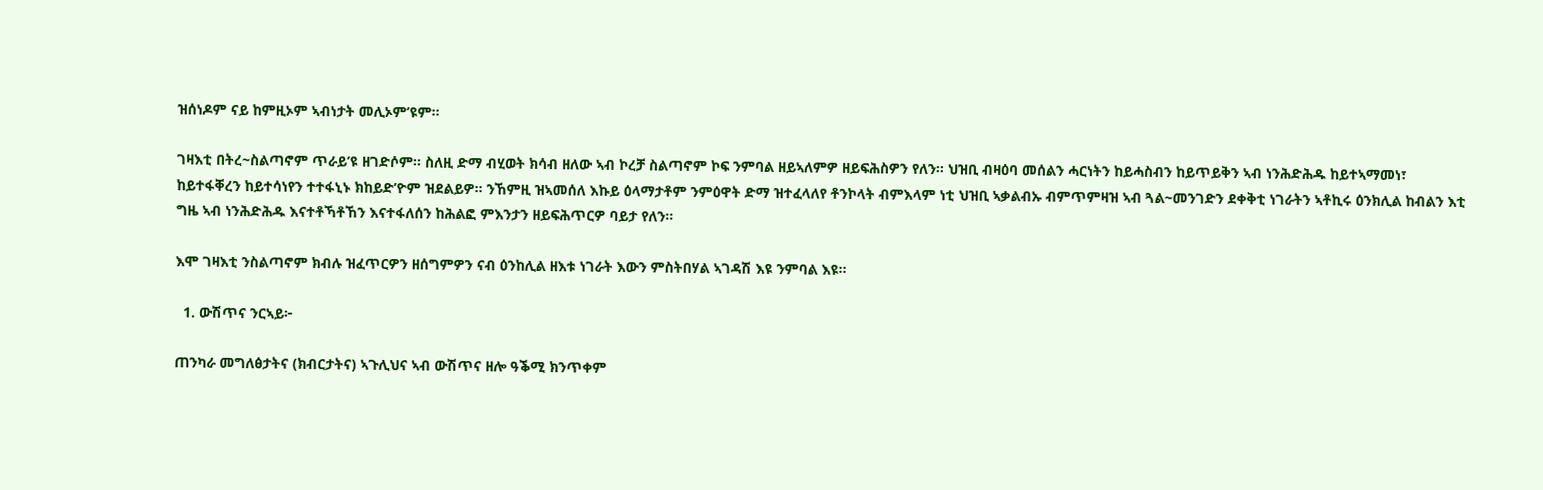ዝሰነዶም ናይ ከምዚኦም ኣብነታት መሊኦም’ዩም።

ገዛእቲ በትረ~ስልጣኖም ጥራይ’ዩ ዘገድሶም፡፡ ስለዚ ድማ ብሂወት ክሳብ ዘለው ኣብ ኮረቻ ስልጣኖም ኮፍ ንምባል ዘይኣለምዎ ዘይፍሕስዎን የለን። ህዝቢ ብዛዕባ መሰልን ሓርነትን ከይሓስብን ከይጥይቅን ኣብ ነንሕድሕዱ ከይተኣማመነ፣ ከይተፋቐረን ከይተሳነየን ተተፋኒኑ ክከይድ’ዮም ዝደልይዎ፡፡ ንኸምዚ ዝኣመሰለ እኩይ ዕላማታቶም ንምዕዋት ድማ ዝተፈላለየ ቶንኮላት ብምእላም ነቲ ህዝቢ ኣቃልብኡ ብምጥምዛዝ ኣብ ጓል~መንገድን ደቀቅቲ ነገራትን ኣቶኪሩ ዕንክሊል ከብልን እቲ ግዜ ኣብ ነንሕድሕዱ እናተቶኻቶኸን እናተፋለሰን ከሕልፎ ምእንታን ዘይፍሕጥርዎ ባይታ የለን።

እሞ ገዛእቲ ንስልጣኖም ክብሉ ዝፈጥርዎን ዘሰግምዎን ናብ ዕንከሊል ዘእቱ ነገራት እውን ምስትበሃል ኣገዳሽ እዩ ንምባል እዩ።

  1. ውሽጥና ንርኣይ፦

ጠንካራ መግለፅታትና (ክብርታትና) ኣጉሊህና ኣብ ውሽጥና ዘሎ ዓቕሚ ክንጥቀም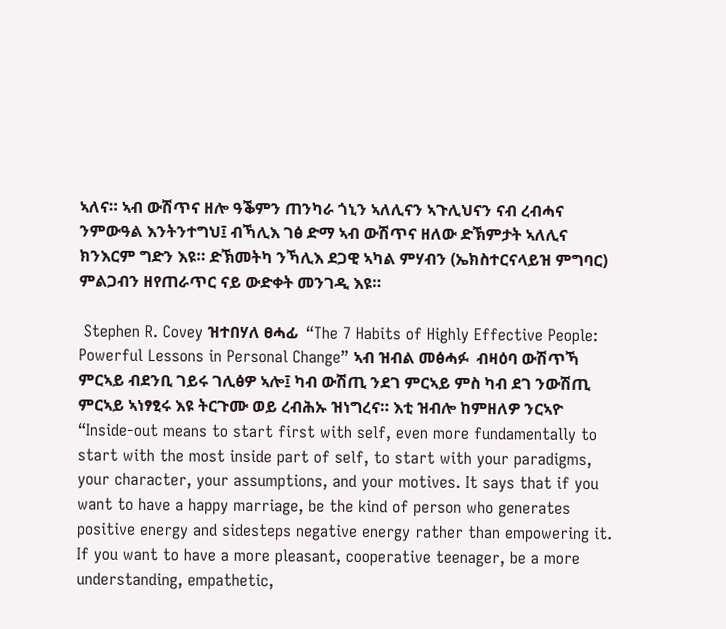ኣለና። ኣብ ውሽጥና ዘሎ ዓቕምን ጠንካራ ጎኒን ኣለሊናን ኣጉሊህናን ናብ ረብሓና ንምውዓል እንትንተግህ፤ ብኻሊእ ገፅ ድማ ኣብ ውሽጥና ዘለው ድኽምታት ኣለሊና ክንእርም ግድን እዩ። ድኽመትካ ንኻሊእ ደጋዊ ኣካል ምሃብን (ኤክስተርናላይዝ ምግባር) ምልጋብን ዘየጠራጥር ናይ ውድቀት መንገዲ እዩ።

 Stephen R. Covey ዝተበሃለ ፀሓፊ  “The 7 Habits of Highly Effective People: Powerful Lessons in Personal Change” ኣብ ዝብል መፅሓፉ  ብዛዕባ ውሽጥኻ ምርኣይ ብደንቢ ገይሩ ገሊፅዎ ኣሎ፤ ካብ ውሽጢ ንደገ ምርኣይ ምስ ካብ ደገ ንውሽጢ ምርኣይ ኣነፃፂሩ እዩ ትርጉሙ ወይ ረብሕኡ ዝነግረና። እቲ ዝብሎ ከምዘለዎ ንርኣዮ “Inside-out means to start first with self, even more fundamentally to start with the most inside part of self, to start with your paradigms, your character, your assumptions, and your motives. It says that if you want to have a happy marriage, be the kind of person who generates positive energy and sidesteps negative energy rather than empowering it. If you want to have a more pleasant, cooperative teenager, be a more understanding, empathetic,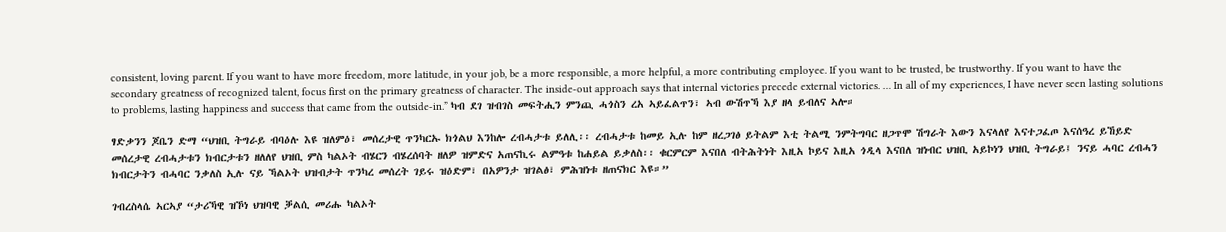consistent, loving parent. If you want to have more freedom, more latitude, in your job, be a more responsible, a more helpful, a more contributing employee. If you want to be trusted, be trustworthy. If you want to have the secondary greatness of recognized talent, focus first on the primary greatness of character. The inside-out approach says that internal victories precede external victories. … In all of my experiences, I have never seen lasting solutions to problems, lasting happiness and success that came from the outside-in.” ካብ ደገ ዝብገስ መፍትሒን ምንጪ ሓጎስን ረአ ኣይፈልጥን፣ ኣብ ውሽጥኻ እያ ዘላ ይብለና ኣሎ።

ፃድቃንን ጆቤን ድማ “ህዝቢ ትግራይ ብባዕሉ እዩ ዝለምዕ፣ መሰረታዊ ጥንካርኡ ክጎልህ እንከሎ ረብሓታቱ ይለሊ፡፡ ረብሓታቱ ከመይ ኢሉ ከም ዘረጋገፅ ይትልም እቲ ትልሚ ንምትግባር ዘጋጥሞ ሽግራት እውን እናላለየ እናተጋፈጦ እናሰዓረ ይኸይድ መሰረታዊ ረብሓታቱን ክብርታቱን ዘለለየ ህዝቢ ምስ ካልኦት ብሄርን ብሄረሰባት ዘለዎ ዝምድና አጠናኪሩ ልምዓቱ ከሐይል ይቃለስ፡፡ ቁርምርም እናበለ ብትሕትነት እዚአ ኮይና እዚአ ጎዲላ እናበለ ዝነብር ህዝቢ አይኮነን ህዝቢ ትግራይ፤ ንናይ ሓባር ረብሓን ክብርታትን ብሓባር ንቃለስ ኢሉ ናይ ኻልኦት ህዝብታት ጥንካረ መሰረት ገይሩ ዝዕድም፣ በአዎንታ ዝገልፅ፣ ምሕዝነቱ ዘጠናክር እዩ።”

ገብረስላሴ ኣርኣያ “ታሪኻዊ ዝኾነ ህዝባዊ ቓልሲ መሪሑ ካልኦት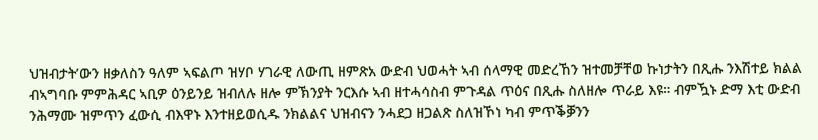ህዝብታት’ውን ዘቃለስን ዓለም ኣፍልጦ ዝሃቦ ሃገራዊ ለውጢ ዘምጽአ ውድብ ህወሓት ኣብ ሰላማዊ መድረኸን ዝተመቻቸወ ኩነታትን በጺሑ ንእሽተይ ክልል ብኣግባቡ ምምሕዳር ኣቢዎ ዕንይንይ ዝብለሉ ዘሎ ምኽንያት ንርእሱ ኣብ ዘተሓሳስብ ምጉዳል ጥዕና በጺሑ ስለዘሎ ጥራይ እዩ። ብምዃኑ ድማ እቲ ውድብ ንሕማሙ ዝምጥን ፈውሲ ብእዋኑ እንተዘይወሲዱ ንክልልና ህዝብናን ንሓደጋ ዘጋልጽ ስለዝኾነ ካብ ምጥቕቓንን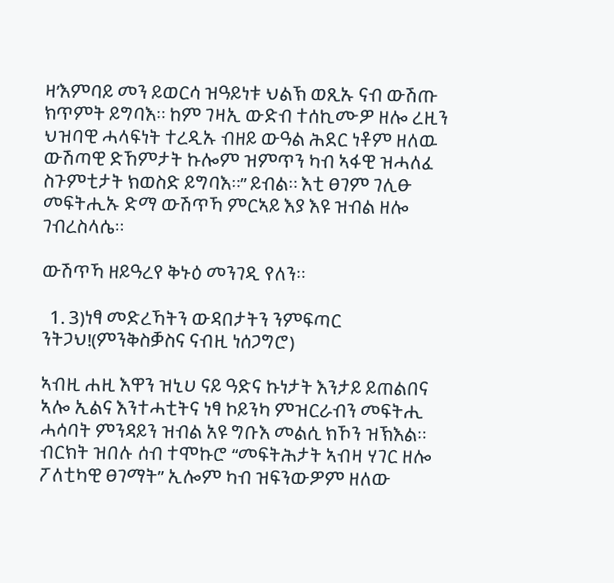ዛ’እምባይ መን ይወርሳ ዝዓይነቱ ህልኽ ወጺኡ ናብ ውሽጡ ክጥምት ይግባእ። ከም ገዛኢ ውድብ ተሰኪሙዎ ዘሎ ረዚን ህዝባዊ ሓላፍነት ተረዲኡ ብዘይ ውዓል ሕደር ነቶም ዘለዉ ውሽጣዊ ድኸምታት ኩሎም ዝምጥን ካብ ኣፋዊ ዝሓለፈ ስጉምቲታት ክወስድ ይግባእ።” ይብል። እቲ ፀገም ገሊፁ መፍትሒኡ ድማ ውሽጥኻ ምርኣይ እያ እዩ ዝብል ዘሎ ገብረስላሴ።

ውሽጥኻ ዘይዓረየ ቅኑዕ መንገዲ የለን።

  1. 3)ነፃ መድረኻትን ውዳበታትን ንምፍጣር ንትጋህ!(ምንቅስቓስና ናብዚ ነሰጋግሮ)

ኣብዚ ሐዚ እዋን ዝኒሀ ናይ ዓድና ኩነታት እንታይ ይጠልበና ኣሎ ኢልና እንተሓቲትና ነፃ ኮይንካ ምዝርራብን መፍትሒ ሓሳባት ምንዳይን ዝብል አዩ ግቡእ መልሲ ክኾን ዝኽእል። ብርክት ዝበሉ ሰብ ተሞኩሮ “መፍትሕታት ኣብዛ ሃገር ዘሎ ፖለቲካዊ ፀገማት” ኢሎም ካብ ዝፍንውዎም ዘለው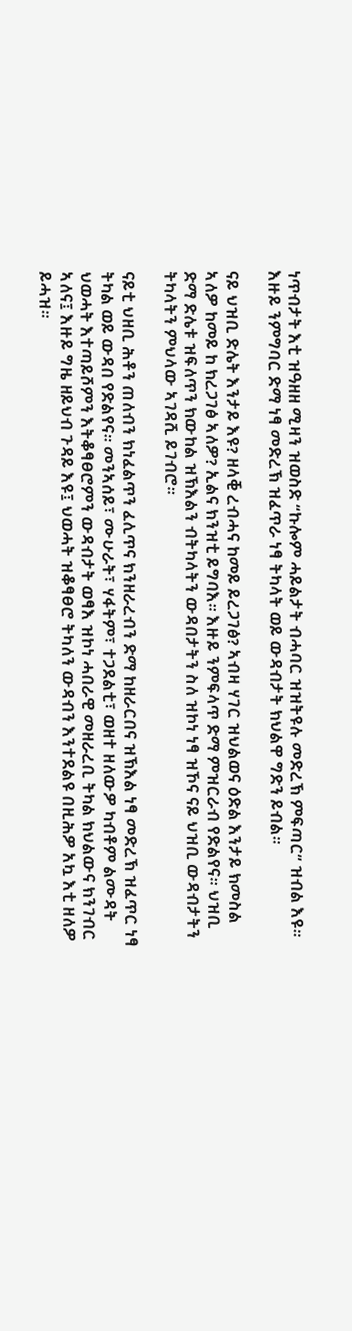ነጥብታት እቲ ዝዓዘዘ ሚዛን ዝወስድ “ኩሎም ሓይልታት ብሓባር ዝዝትዩሉ መድረኽ ምፍጣር” ዝብል እዩ። እዙይ ንምግባር ድማ ነፃ መድረኽ ዝፈጥራ ነፃ ትካላት ወይ ውዳብታት ክህልዋ ግድን ይብል።

ናይ ህዝቢ ድሌት እንታይ እዩ? ዘላቒ ረብሓና ከመይ ይረጋገፅ? ኣብዛ ሃገር ዝህልወና ዕድል እንታይ ክመስል ኣለዎ ከመይ ከ ክረጋገፅ ኣለዎ? ኢልና ክንዝቲ ይግባእ። እዙይ ንምፍላጥ ድማ ምዝርራብ የድልየና። ህዝቢ ድማ ድሌቱ ዝፍለጥን ክውከል ዝኽእልን ብትካላትን ውዳበታትን ስለ ዝኮነ ነፃ ዝኾና ናይ ህዝቢ ውዳብታትን ትካላትን ምህላው ኣገዳሺ ይገብሮ።

ናይቲ ህዘቢ ሕቶን ጠለብን ክነፈልጥን ፈሊጥና ክንዘራረብን ድማ ከዘራርበና ዝኽእል ነፃ መድረኽ ዝፈጥር ነፃ ትካል ወይ ውዳበ የድልየና። መንኣሰይ፣ ሙሁራት፣ ሃፋትም፣ ተጋደልቲ፣ ወዘተ ዘለውዎ ካብቶም ልሙዳት ህወሓት እተጣይሾምን እትቆፃፀሮምን ውዳብታት ወፃእ ዝኮነ ሓበራዊ መዘራረቢ ትካል ክህልውና ክንገብር ኣለና፤ እዙይ ግዜ ዘይህብ ጉዳይ እዩ፤ ህወሓት ዝቆፃፀሮ ትካለን ውዳብን እንተደልዩ በዚሕዎ አኳ እቲ ዘለዎ ይሓዝ።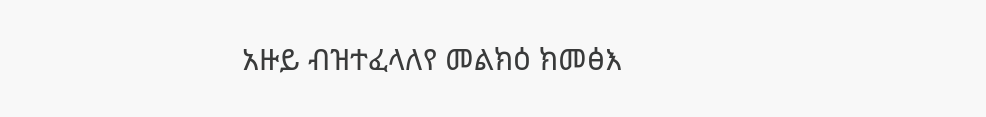አዙይ ብዝተፈላለየ መልክዕ ክመፅእ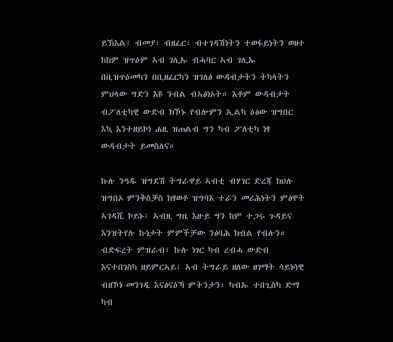ይኽእል፤ ብመያ፣ ብዘፈር፣ ብተገዳሽነትን ተወፋይነትን ወዘተ ከከም ዝጥዕም ኣብ ገሊኡ ብሓባር ኣብ ገሊኡ በቢዝጥዕመካን በቢዘፈርካን ዝገለፅ ውዳብታትን ትካላትን ምህላው ግድን እዩ ንብል ብኣፅነኦት። እቶም ውዳብታት ብፖለቲካዊ ውድብ ክኾኑ የብሎምን ኢልካ ዕፅው ዝግበር እኳ እንተዘይኮነ ሐዚ ዝጠልብ ግን ካብ ፖለቲካ ነፃ ውዳብታት ይመስለና።

ኩሉ ንዓዱ ዝግደሽ ትግራዋይ ኣብቲ ብሃገር ድረጃ ክህሉ ዝግበኦ ምንቅስቓስ ክፃወቶ ዝግባእ ተራን መሪሕነትን ምፅዋት ኣገዳሺ ኮይኑ፤ ኣብዚ ግዜ እዙይ ግን ከም ተጋሩ ጉዳይና እንዝትየሉ ኩነታት ምምችቻው ንፅባሕ ክብል የብሉን። ብድፍረት ምዝራብ፣ ኩሉ ነገር ካብ ረብሓ ውድብ እናተበገስካ ዘይምርኣይ፣ ኣብ ትግራይ ዘለው ፀገማት ሳይነሳዊ ብዘኾነ መንገዲ እናፅናዕኻ ምትንታን፣ ካብኡ ተበጊስካ ድማ ካብ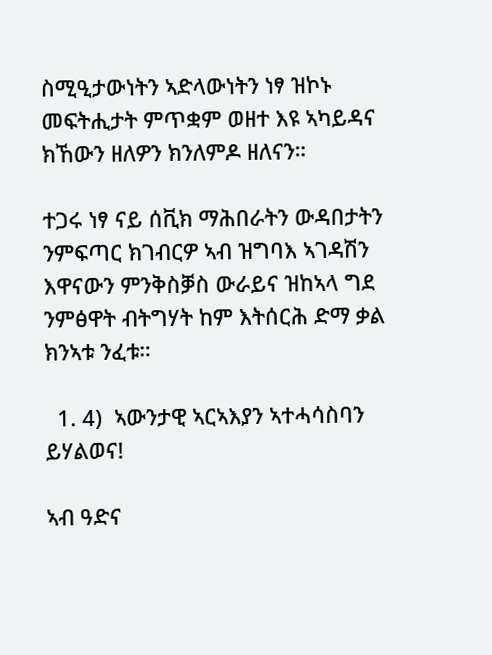ስሚዒታውነትን ኣድላውነትን ነፃ ዝኮኑ መፍትሒታት ምጥቋም ወዘተ እዩ ኣካይዳና ክኸውን ዘለዎን ክንለምዶ ዘለናን።

ተጋሩ ነፃ ናይ ሰቪክ ማሕበራትን ውዳበታትን ንምፍጣር ክገብርዎ ኣብ ዝግባእ ኣገዳሽን እዋናውን ምንቅስቓስ ውራይና ዝከኣላ ግደ ንምፅዋት ብትግሃት ከም እትሰርሕ ድማ ቃል ክንኣቱ ንፈቱ።

  1. 4)  ኣውንታዊ ኣርኣእያን ኣተሓሳስባን ይሃልወና!

ኣብ ዓድና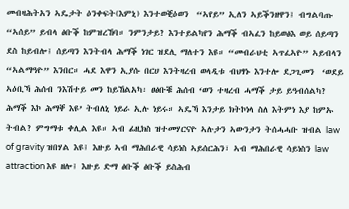መብዛሕትአን ኣዴታት ዕንቀፍት(እምኒ) እንተወቒዕወን  “ኣየይ” ኢለን ኣይቕንዘዋን፤ ብግልባጡ  “ኣሰይ” ይብላ ፅቡቕ ከምዝረኸባ። ንምንታይ? እንተይልካየን ሕማቕ ብኣፈን ከይወፅእ ወይ ሰይጣን ደስ ከይብሎ፤ ሰይጣን እንትብላ ሕማቕ ነገር ዝደሊ ማለተን እዩ። “መብራህቲ ኣጥፈኣዮ” ኣይብላን “ኣልማዓዮ” እንበር። ሓደ እዋን ኢያሱ በርሀ እንትዛረብ ወላዲቱ ብህፃኑ እንተሎ ደጋጊመን  ‘ወደይ ኣዕቢኻ ሕሰብ ንእሽተይ መን ከይኸልአካ፡ ፀፅቡቑ ሕሰብ ‘ወን ተዛረብ ሓማቕ ታይ ይዓብሰልካ? ሕማቕ እኮ ሕማቐ እዩ’ ትብለኒ ነይራ ኢሉ ነይሩ። ኣዴኻ እንታይ ክትኮነላ ስለ እትምነ እያ ከምኡ ትብል? ምግማቱ ቀሊል እዩ። ኣብ ፊዚክስ ዝተመሃርናዮ ኣሉታን ኣውንታን ትሰሓሓቡ ዝብል law of gravity ዝበሃል እዩ፤ እዙይ ኣብ ማሕበራዊ ሳይነስ ኣይሰርሕን፣ ኣብ ማሕበራዊ ሳይነስን law attraction እዩ ዘሎ፤ እዙይ ድማ ፅቡቕ ፅቡቕ ይስሕብ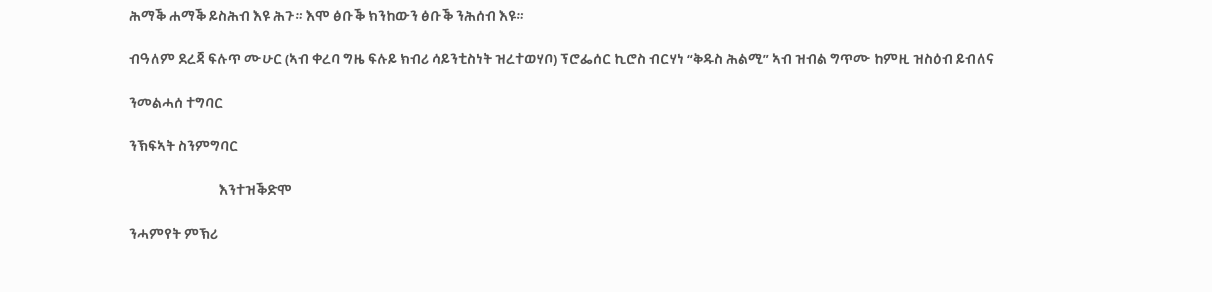ሕማቕ ሐማቕ ይስሕብ እዩ ሕጉ። እሞ ፅቡቕ ክንከውን ፅቡቕ ንሕሰብ እዩ።

ብዓለም ደረጃ ፍሉጥ ሙሁር (ኣብ ቀረባ ግዜ ፍሉይ ክብሪ ሳይንቲስነት ዝረተወሃቦ) ፕሮፌሰር ኪሮስ ብርሃነ “ቅዱስ ሕልሚ” ኣብ ዝብል ግጥሙ ከምዚ ዝስዕብ ይብለና

ንመልሓሰ ተግባር

ንኽፍኣት ስንምግባር

                              እንተዝቕድሞ

ንሓምየት ምኽሪ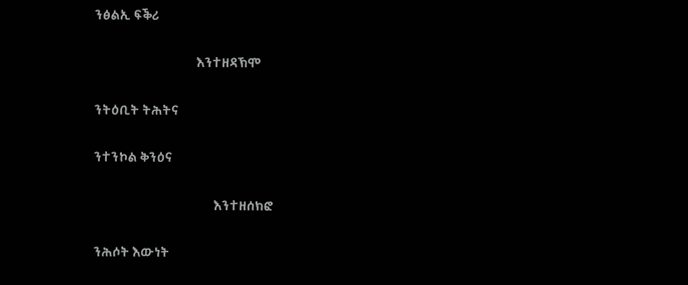ንፅልኢ ፍቕሪ

                                  እንተዘዳኽሞ

ንትዕቢት ትሕትና

ንተንኮል ቅንዕና

                                        እንተዘሰክፎ

ንሕሶት እውነት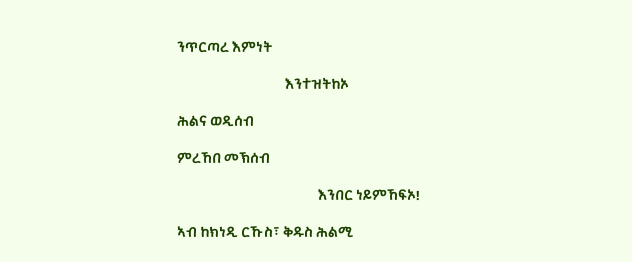ንጥርጣረ እምነት

                                    እንተዝትከኦ

ሕልና ወዲሰብ

ምረኸበ መኽሰብ

                                               እንበር ነይምኸፍኦ!

ኣብ ከክነዲ ርኹስ፣ ቅዱስ ሕልሚ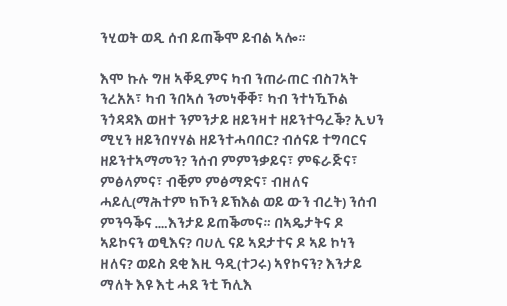ንሂወት ወዲ ሰብ ይጠቕሞ ይብል ኣሎ።

እሞ ኩሉ ግዘ ኣቐዲምና ካብ ንጠራጠር ብስገኣት ንረአአ፣ ካብ ንበኣሰ ንመነቐቐ፣ ካብ ንተነዃኾል ንጎዳዳእ ወዘተ ንምንታይ ዘይንዛተ ዘይንተዓረቕ? ኢህን ሚሂን ዘይንበሃሃል ዘይንተሓባበር? ብሰናይ ተግባርና ዘይንተኣማመን? ንሰብ ምምንቃይና፣ ምፍራጅና፣ ምፅላምና፣ ብቒም ምፅማድና፣ ብዘለና ሓይሊ(ማሕተም ክኾን ይኽእል ወይ ውን ብረት) ንሰብ ምንዓቕና ….እንታይ ይጠቕመና። በኣዴታትና ዶ ኣይኮናን ወፂእና? ባሀሊ ናይ ኣደታተና ዶ ኣይ ኮነን ዘለና? ወይስ ደቂ እዚ ዓዲ(ተጋሩ) ኣየኮናን? እንታይ ማለት እዩ እቲ ሓደ ንቲ ኻሊእ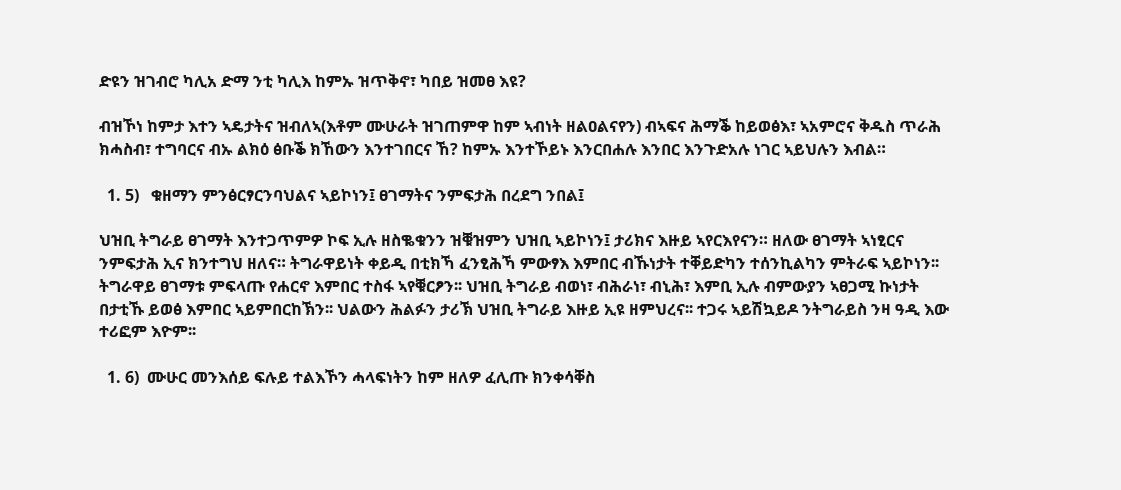ድዩን ዝገብሮ ካሊአ ድማ ንቲ ካሊእ ከምኡ ዝጥቅኖ፣ ካበይ ዝመፀ እዩ?

ብዝኾነ ከምታ እተን ኣዴታትና ዝብለኣ(እቶም ሙሁራት ዝገጠምዋ ከም ኣብነት ዘልዐልናየን) ብኣፍና ሕማቕ ከይወፅእ፣ ኣአምሮና ቅዱስ ጥራሕ ክሓስብ፣ ተግባርና ብኡ ልክዕ ፅቡቕ ክኸውን እንተገበርና ኸ? ከምኡ እንተኾይኑ እንርበሐሉ እንበር እንጉድአሉ ነገር ኣይህሉን እብል።

  1. 5)   ቁዘማን ምንፅርፃርንባህልና ኣይኮነን፤ ፀገማትና ንምፍታሕ በረደግ ንበል፤

ህዝቢ ትግራይ ፀገማት እንተጋጥምዎ ኮፍ ኢሉ ዘስቈቁንን ዝቑዝምን ህዝቢ ኣይኮነን፤ ታሪክና እዙይ ኣየርእየናን። ዘለው ፀገማት ኣነፂርና ንምፍታሕ ኢና ክንተግህ ዘለና። ትግራዋይነት ቀይዲ በቲክኻ ፈንፂሕኻ ምውፃእ እምበር ብኹነታት ተቐይድካን ተሰንኪልካን ምትራፍ ኣይኮነን፡፡ ትግራዋይ ፀገማቱ ምፍላጡ የሐርኖ እምበር ተስፋ ኣየቑርፆን፡፡ ህዝቢ ትግራይ ብወነ፣ ብሕራነ፣ ብኒሕ፣ እምቢ ኢሉ ብምውያን ኣፀጋሚ ኩነታት በታቲኹ ይወፅ እምበር ኣይምበርከኽን፡፡ ህልውን ሕልፉን ታሪኽ ህዝቢ ትግራይ እዙይ ኢዩ ዘምህረና፡፡ ተጋሩ ኣይሽኳይዶ ንትግራይስ ንዛ ዓዲ እው ተሪፎም እዮም፡፡

  1. 6)  ሙሁር መንእሰይ ፍሉይ ተልእኾን ሓላፍነትን ከም ዘለዎ ፈሊጡ ክንቀሳቐስ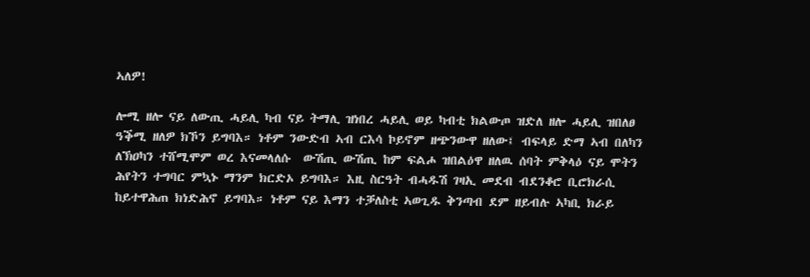ኣለዎ!

ሎሚ ዘሎ ናይ ለውጢ ሓይሊ ካብ ናይ ትማሊ ዝነበረ ሓይሊ ወይ ካብቲ ክልውጦ ዝድለ ዘሎ ሓይሊ ዝበለፀ ዓቕሚ ዘለዎ ክኾን ይግባእ። ነቶም ንውድብ ኣብ ርእሳ ኮይኖም ዘጭንውዋ ዘለው፤ ብፍላይ ድማ ኣብ በለካን ለኽዐካን ተሸሚሞም ወረ እናመላለሱ  ውሽጢ ውሽጢ ከም ፍልሖ ዝበልዕዋ ዘለዉ ሰባት ምቅላዕ ናይ ሞትን ሕየትን ተግባር ምኳኑ ማንም ክርድኦ ይግባእ። እዚ ስርዓት ብሓዱሽ ገዛኢ መደብ ብደንቆሮ ቢሮክራሲ ከይተዋሕጠ ክነድሕኖ ይግባእ። ነቶም ናይ እማን ተቓለስቲ ኣወጊዱ ቅንጣብ ደም ዘይብሉ ኣካቢ ክራይ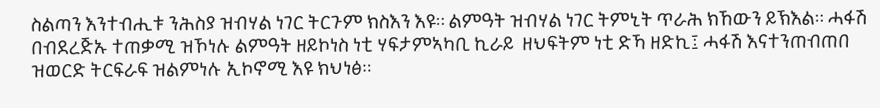ስልጣን እንተብሒቱ ንሕስያ ዝብሃል ነገር ትርጉም ክስእን እዩ። ልምዓት ዝብሃል ነገር ትምኒት ጥራሕ ክኸውን ይኽእል። ሓፋሽ በብደረጅኡ ተጠቃሚ ዝኾነሉ ልምዓት ዘይኮነስ ነቲ ሃፍታምኣካቢ ኪራይ  ዘህፍትም ነቲ ድኻ ዘድኪ፤ ሓፋሽ እናተንጠብጠበ ዝወርድ ትርፍራፍ ዝልምነሉ ኢኮኖሚ እዩ ክህነፅ።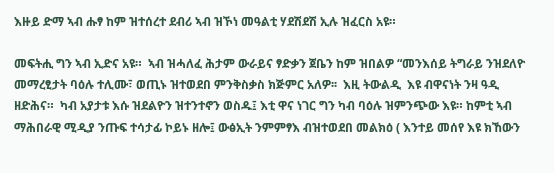እዙይ ድማ ኣብ ሑፃ ከም ዝተሰረተ ደብሪ ኣብ ዝኾነ መዓልቲ ሃደሽደሽ ኢሉ ዝፈርስ አዩ።

መፍትሒ ግን ኣብ ኢድና አዩ።  ኣብ ዝሓለፈ ሕታም ውራይና ፃድቃን ጀቤን ከም ዝበልዎ “መንእሰይ ትግራይ ንዝደለዮ መማረፂታት ባዕሉ ተሊሙ፣ ወጢኑ ዝተወደበ ምንቅስቃስ ክጅምር አለዎ፡፡  እዚ ትውልዲ  እዩ ብዋናነት ንዛ ዓዲ ዘድሕና።  ካብ አያታቱ እሱ ዝደልዮን ዝተንተኖን ወስዱ፤ እቲ ዋና ነገር ግን ካብ ባዕሉ ዝምንጭው እዩ። ከምቲ ኣብ ማሕበራዊ ሚዲያ ንጡፍ ተሳታፊ ኮይኑ ዘሎ፤ ውፅኢት ንምምፃእ ብዝተወደበ መልክዕ ( እንተይ መሰየ እዩ ክኸውን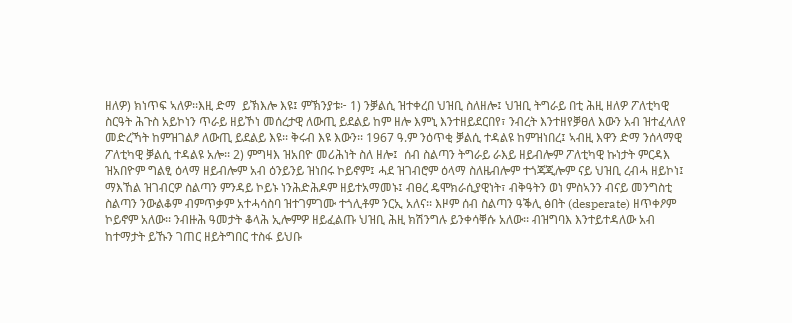ዘለዎ) ክነጥፍ ኣለዎ፡፡እዚ ድማ  ይኽእሎ እዩ፤ ምኽንያቱ፦ 1) ንቓልሲ ዝተቀረበ ህዝቢ ስለዘሎ፤ ህዝቢ ትግራይ በቲ ሕዚ ዘለዎ ፖለቲካዊ ስርዓት ሕጉስ አይኮነን ጥራይ ዘይኾነ መሰረታዊ ለውጢ ይደልይ ከም ዘሎ እምኒ እንተዘይደርበየ፣ ንብረት እንተዘየቓፀለ እውን አብ ዝተፈላለየ መድረኻት ከምዝገልፆ ለውጢ ይደልይ እዩ፡፡ ቅሩብ እዩ እውን፡፡ 1967 ዓ.ም ንዕጥቂ ቓልሲ ተዳልዩ ከምዝነበረ፤ ኣብዚ እዋን ድማ ንሰላማዊ ፖለቲካዊ ቓልሲ ተዳልዩ አሎ፡፡ 2) ምግዛእ ዝአበዮ መሪሕነት ስለ ዘሎ፤  ሰብ ስልጣን ትግራይ ራእይ ዘይብሎም ፖለቲካዊ ኩነታት ምርዳእ ዝአበዮም ግልፂ ዕላማ ዘይብሎም አብ ዕንይንይ ዝነበሩ ኮይኖም፤ ሓደ ዝገብሮም ዕላማ ስለዜብሎም ተጎጃጂሎም ናይ ህዝቢ ረብሓ ዘይኮነ፤ ማእኸል ዝገብርዎ ስልጣን ምንዳይ ኮይኑ ነንሕድሕዶም ዘይተአማመኑ፤ ብፀረ ዴሞክራሲያዊነት፣ ብቅዓትን ወነ ምስኣንን ብናይ መንግስቲ ስልጣን ንውልቆም ብምጥቃም አተሓሳስባ ዝተገምገሙ ተጎሊቶም ንርኢ አለና፡፡ እዞም ሰብ ስልጣን ዓቕሊ ፅበት (desperate) ዘጥቀዖም ኮይኖም አለው፡፡ ንብዙሕ ዓመታት ቆላሕ ኢሎምዎ ዘይፈልጡ ህዝቢ ሕዚ ክሽንግሉ ይንቀሳቐሱ አለው፡፡ ብዝግባእ እንተይተዳለው አብ ከተማታት ይኹን ገጠር ዘይትግበር ተስፋ ይህቡ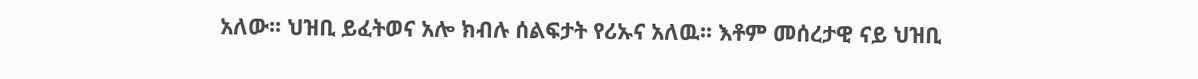አለው፡፡ ህዝቢ ይፈትወና አሎ ክብሉ ሰልፍታት የሪኡና አለዉ፡፡ እቶም መሰረታዊ ናይ ህዝቢ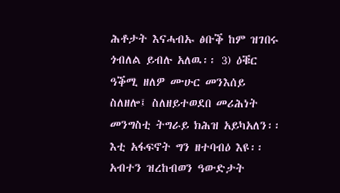ሕቶታት እናሓብኡ ፅቡቕ ከም ዝገበሩ ጎብለል ይብሉ አለዉ፡፡ 3) ዕቑር ዓቕሚ ዘለዎ ሙሁር መንእሰይ ስለዘሎ፤ ስለዘይተወደበ መሪሕነት መንግስቲ ትግራይ ክሕዝ አይካአለን፡፡ እቲ አፋፍኖት ግን ዘተባብዕ እዩ፡፡ አብተን ዝረከብወን ዓውድታት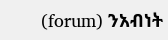(forum) ንአብነት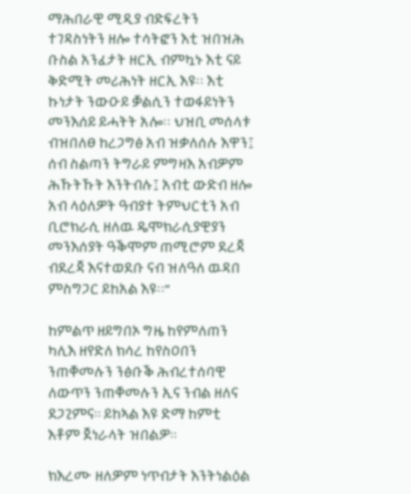ማሕበራዊ ሚዲያ ብድፍረትን ተገዳስነትን ዘሎ ተሳትፎን እቲ ዝበዝሕ ቡስል አንፈታት ዘርኢ ብምኳኑ እቲ ናይ ቅድሚት መሪሕነት ዘርኢ እዩ፡፡ እቲ ኩነታት ንውዑይ ቓልሲን ተወፋይነትን መንእሰይ ይሓትት አሎ፡፡ ህዝቢ መሰላቱ ብዝበለፀ ከረጋግፅ አብ ዝቃለሰሉ እዋን፤ ሰብ ስልጣን ትግራይ ምግዛእ አብዎም ሕኹትኹት እንትብሉ፤ አብቲ ውድብ ዘሎ አብ ላዕለዎት ዓብያተ ትምህርቲን አብ ቢሮክራሲ ዘለዉ ዴሞክራሲያዊያን መንእሰያት ዓቕሞም ጠሚሮም ደረጃ ብደረጃ እናተወደቡ ናብ ዝለዓለ ዉዳበ ምስግጋር ይከአል እዩ፡፡”

ከምልጥ ዘይግበኦ ግዜ ከየምለጠን ካሊእ ዘየድለ ክሳረ ከየስዐበን ንጠቐመሉን ንፅቡቕ ሕብረተሰባዊ ለውጥን ንጠቐመሉን ኢና ንብል ዘለና ደጋጊምና። ይከኣል እዩ ድማ ከምቲ እቶም ጀነራላት ዝበልዎ።

ክእረሙ ዘለዎም ነጥብታት እንትነልዕል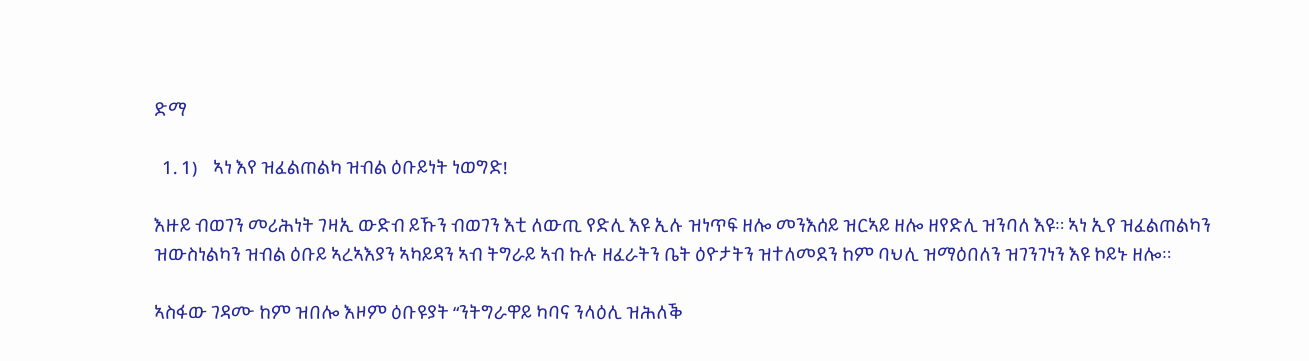ድማ

  1. 1)    ኣነ እየ ዝፈልጠልካ ዝብል ዕቡይነት ነወግድ!

እዙይ ብወገን መሪሕነት ገዛኢ ውድብ ይኹን ብወገን እቲ ለውጢ የድሊ እዩ ኢሉ ዝነጥፍ ዘሎ መንእሰይ ዝርኣይ ዘሎ ዘየድሊ ዝንባለ እዩ። ኣነ ኢየ ዝፈልጠልካን ዝውስነልካን ዝብል ዕቡይ ኣረኣእያን ኣካይዳን ኣብ ትግራይ ኣብ ኩሉ ዘፈራትን ቤት ዕዮታትን ዝተለመደን ከም ባህሊ ዝማዕበለን ዝገንገነን እዩ ኮይኑ ዘሎ።

ኣስፋው ገዳሙ ከም ዝበሎ እዞም ዕቡዩያት “ንትግራዋይ ካባና ንላዕሊ ዝሕለቕ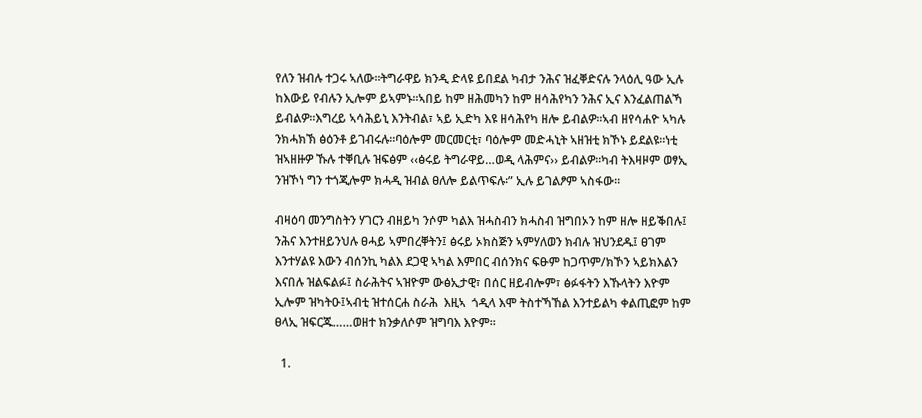የለን ዝብሉ ተጋሩ ኣለው፡፡ትግራዋይ ክንዲ ድላዩ ይበደል ካብታ ንሕና ዝፈቐድናሉ ንላዕሊ ዓው ኢሉ ከእውይ የብሉን ኢሎም ይኣምኑ፡፡ኣበይ ከም ዘሕመካን ከም ዘሳሕየካን ንሕና ኢና እንፈልጠልኻ ይብልዎ፡፡እግረይ ኣሳሕይኒ እንትብል፣ ኣይ ኢድካ እዩ ዘሳሕየካ ዘሎ ይብልዎ፡፡ኣብ ዘየሳሐዮ ኣካሉ ንክሓክኽ ፅዕንቶ ይገብሩሉ፡፡ባዕሎም መርመርቲ፣ ባዕሎም መድሓኒት ኣዘዝቲ ክኾኑ ይደልዩ፡፡ነቲ ዝኣዘዙዎ ኹሉ ተቐቢሉ ዝፍፅም ‹‹ፅሩይ ትግራዋይ…ወዲ ላሕምና›› ይብልዎ፡፡ካብ ትእዛዞም ወፃኢ ንዝኾነ ግን ተጎጂሎም ክሓዲ ዝብል ፀለሎ ይልጥፍሉ፡” ኢሉ ይገልፆም ኣስፋው።

ብዛዕባ መንግስትን ሃገርን ብዘይካ ንሶም ካልእ ዝሓስብን ክሓስብ ዝግበኦን ከም ዘሎ ዘይቕበሉ፤ ንሕና እንተዘይንህሉ ፀሓይ ኣምበረቐትን፤ ፅሩይ ኦክስጅን ኣምሃለወን ክብሉ ዝህንደዱ፤ ፀገም እንተሃልዩ እውን ብሰንኪ ካልእ ደጋዊ ኣካል እምበር ብሰንክና ፍፁም ከጋጥም/ክኾን ኣይክእልን እናበሉ ዝልፍልፉ፤ ስራሕትና ኣዝዮም ውፅኢታዊ፣ በሰር ዘይብሎም፣ ፅፉፋትን እኹላትን እዮም ኢሎም ዝካትዑ፤ኣብቲ ዝተሰርሐ ስራሕ  እዚኣ  ጎዲላ እሞ ትስተኻኸል እንተይልካ ቀልጢፎም ከም ፀላኢ ዝፍርጁ……ወዘተ ክንቃለሶም ዝግባእ እዮም።

  1.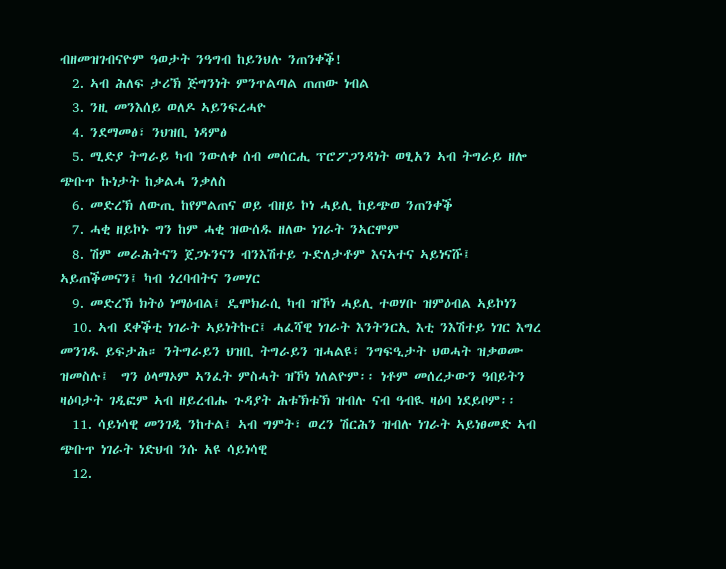ብዘመዝገብናዮም ዓወታት ንዓግብ ከይንህሉ ንጠንቀቕ!
  2. ኣብ ሕለፍ ታሪኽ ጅግንነት ምንጥልጣል ጠጠው ነብል
  3. ንዚ መንእሰይ ወለዶ ኣይንፍረሓዮ
  4. ንደማመፅ፣ ንህዝቢ ነዳምፅ
  5. ሚድያ ትግራይ ካብ ንውለቀ ሰብ መሰርሒ ፕሮፖጋንዳነት ወፂአን ኣብ ትግራይ ዘሎ ጭቡጥ ኩነታት ከቃልሓ ንቃለስ
  6. መድረኽ ለውጢ ከየምልጠና ወይ ብዘይ ኮነ ሓይሊ ከይጭወ ንጠንቀቕ
  7. ሓቂ ዘይኮኑ ግን ከም ሓቂ ዝውሰዱ ዘለው ነገራት ንኣርሞም
  8. ሽም መራሕትናን ጀጋኑንናን ብንእሽተይ ጉድለታቶም እናኣተና ኣይነናሹ፤ ኣይጠቕመናን፤ ካብ ጎረባብትና ንመሃር
  9. መድረኽ ክትዕ ነማዕብል፤ ዴሞክራሲ ካብ ዝኾነ ሓይሊ ተወሃቡ ዝምዕብል ኣይኮነን
  10. ኣብ ደቀቕቲ ነገራት ኣይነትኩር፤ ሓፈሻዊ ነገራት እንትንርኢ እቲ ንእሽተይ ነገር እግረ መንገዱ ይፍታሕ። ንትግራይን ህዝቢ ትግራይን ዝሓልዩ፣ ንግፍዒታት ህወሓት ዝቃወሙ ዝመስሉ፤  ግን ዕላማኦም ኣንፈት ምስሓት ዝኾነ ነለልዮም፡፡ ነቶም መሰረታውን ዓበይትን ዛዕባታት ገዲፎም ኣብ ዘይረብሑ ጉዳያት ሕቱኽቱኽ ዝብሉ ናብ ዓብዪ ዛዕባ ነደይቦም፡፡
  11. ሳይነሳዊ መንገዲ ንከተል፤ ኣብ ግምት፣ ወረን ሽርሕን ዝብሉ ነገራት ኣይነፀመድ ኣብ ጭቡጥ ነገራት ነድህብ ንሱ አዩ ሳይነሳዊ
  12.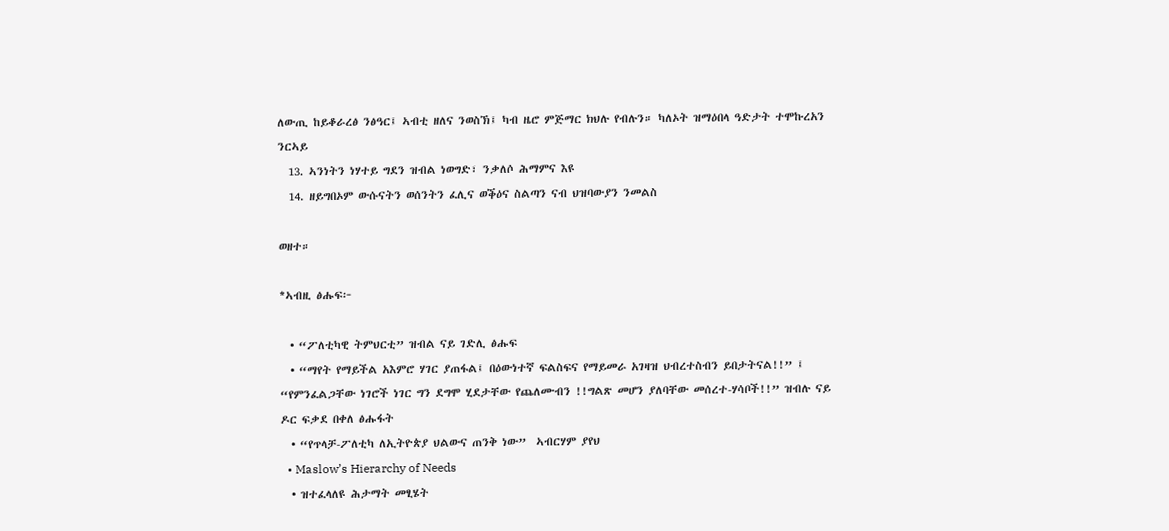ለውጢ ከይቆራረፅ ንፅዓር፤ ኣብቲ ዘለና ንወስኽ፤ ካብ ዜሮ ምጅማር ክህሉ የብሉን። ካለኦት ዝማዕበላ ዓድታት ተሞኩረአን ንርኣይ
  13. ኣንነትን ነሃተይ ግደን ዝብል ነወግድ፣ ንቃለሶ ሕማምና እዩ
  14. ዘይግበኦም ውሱናትን ወሰንትን ፈሊና ወቕዕና ስልጣን ናብ ህዝባውያን ንመልስ

ወዘተ።

*ኣብዚ ፅሑፍ፦

  • “ፖለቲካዊ ትምህርቲ” ዝብል ናይ ገድሊ ፅሑፍ
  • “ማየት የማይችል አእምሮ ሃገር ያጠፋል፤ በዕውነተኛ ፍልስፍና የማይመራ አገዛዝ ህብረተስብን ይበታትናል!!” ፤ “የምንፈልጋቸው ነገሮች ነገር ግን ደግሞ ሂደታቸው የጨለሙብን !!ግልጽ መሆን ያለባቸው መሰረተ-ሃሳቦች!!” ዝብሉ ናይ ዶር ፍቃደ በቀለ ፅሑፋት
  • “የጥላቻ-ፖለቲካ ለኢትዮጵያ ህልውና ጠንቅ ነው”  ኣብርሃም ያየህ
  • Maslow’s Hierarchy of Needs
  • ዝተፈላለዩ ሕታማት መፂሄት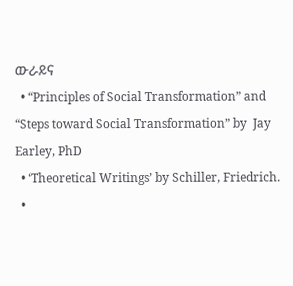ውራይና
  • “Principles of Social Transformation” and  “Steps toward Social Transformation” by  Jay Earley, PhD
  • ‘Theoretical Writings’ by Schiller, Friedrich.
  •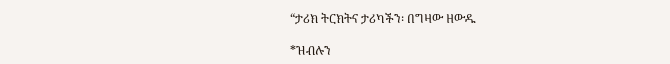“ታሪክ ትርክትና ታሪካችን፡ በግዛው ዘውዱ

*ዝብሉን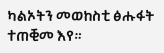ካልኦትን መወከስቲ ፅሑፋት ተጠቒመ እየ።